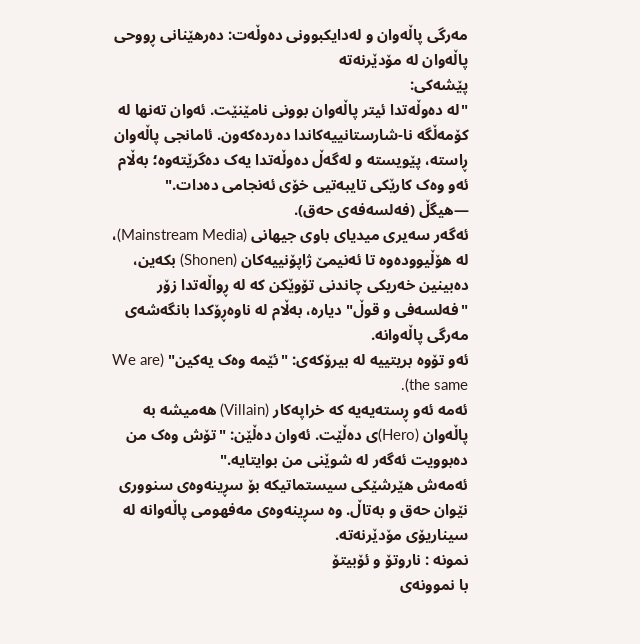مەرگی پاڵەوان و لەدایکبوونی دەوڵەت: دەرهێنانی ڕووحی پاڵەوان لە مۆدێرنەتە
پێشەکی:
"لە دەوڵەتدا ئیتر پاڵەوان بوونی نامێنێت. ئەوان تەنها لە کۆمەڵگە نا-شارستانییەکاندا دەردەکەون. ئامانجی پاڵەوان ڕاستە، پێویستە و لەگەڵ دەوڵەتدا یەک دەگرێتەوە؛ بەڵام ئەو وەک کارێکی تایبەتیی خۆی ئەنجامی دەدات."
—هیگڵ (فەلسەفەی حەق).
ئەگەر سەیری میدیای باوی جیهانی (Mainstream Media)، لە هۆڵیوودەوە تا ئەنیمێ ژاپۆنییەکان (Shonen) بکەین، دەبینین خەریکی چاندنی تۆوێکن کە لە ڕواڵەتدا زۆر "فەلسەفی و قوڵ" دیارە، بەڵام لە ناوەڕۆکدا بانگەشەی مەرگی پاڵەوانە.
ئەو تۆوە بریتییە لە بیرۆکەی: "ئێمە وەک یەکین" (We are the same).
ئەمە ئەو ڕستەیەیە کە خراپەکار (Villain) هەمیشە بە پاڵەوان (Hero)ی دەڵێت. ئەوان دەڵێن: "تۆش وەک من دەبوویت ئەگەر لە شوێنی من بوایتایە."
ئەمەش هێرشێکی سیستماتیکە بۆ سڕینەوەی سنووری نێوان حەق و بەتاڵ. وە سڕینەوەی مەفهومی پاڵەوانە لە سیناریۆی مۆدێرنەتە.
نمونە : ناروتۆ و ئۆبیتۆ
با نموونەی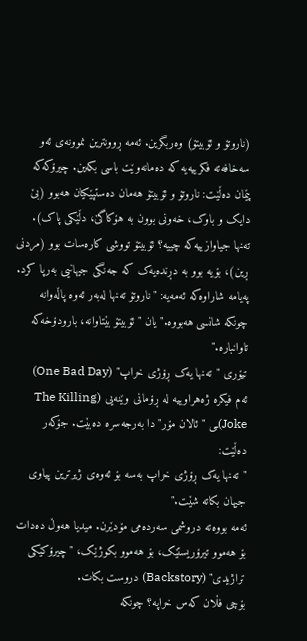(ناروتۆ و ئۆبیتۆ) وەربگرین. ئەمە ڕوونترین نموونەی ئەو سەخافەتە فکرییەیە کە دەمانەوێت باسی بکەین. چیرۆکەکە پێمان دەڵێت: ناروتۆ و ئۆبیتۆ هەمان دەستپێکیان هەبوو (بێ دایک و باوک، خەونی بوون بە هۆکاگێ، دڵێکی پاک).
تەنها جیاوازییەکە چییە؟ ئۆبیتۆ تووشی کارەسات بوو (مردنی ڕین)، بۆیە بوو بە دڕندەیەک کە جەنگی جیهانیی بەرپا کرد.
پەیامە شاراوەکە ئەمەیە: "ناروتۆ تەنها لەبەر ئەوە پاڵەوانە چونکە شانسی هەبووە." یان "ئۆبیتۆ بێتاوانە، بارودۆخەکە تاوانبارە."
تیۆری "تەنها یەک ڕۆژی خراپ" (One Bad Day)
ئەم فیکرە ژەهراوییە لە ڕۆمانی وێنەیی (The Killing Joke)ـی "ئالان مۆر"دا بەرجەسرە دەبێت. جۆکەر دەڵێت:
"تەنها یەک ڕۆژی خراپ بەسە بۆ ئەوەی ژیرترین پیاوی جیهان بکاتە شێت."
ئەمە بووەتە دروشمی سەردەمی مۆدێرن. میدیا هەوڵ دەدات بۆ هەموو تیرۆریستێک، بۆ هەموو بکوژێک، "چیرۆکێکی تراژیدی" (Backstory) دروست بکات.
بۆچی فڵان کەس خراپە؟ چونکە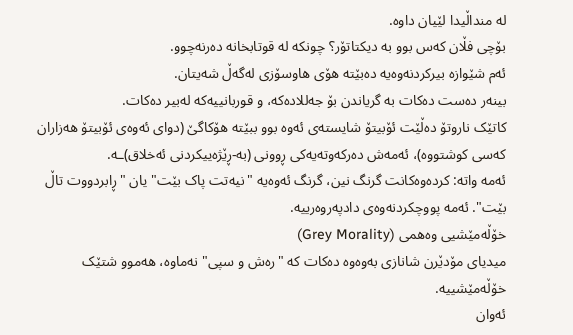لە منداڵیدا لێیان داوە.
بۆچی فڵان کەس بوو بە دیکتاتۆر؟ چونکە لە قوتابخانە دەرنەچوو.
ئەم شێوازە بیرکردنەوەیە دەبێتە هۆی هاوسۆزی لەگەڵ شەیتان.
بینەر دەست دەکات بە گریاندن بۆ جەللادەکە، و قوربانییەکە لەبیر دەکات.
کاتێک ناروتۆ دەڵێت ئۆبیتۆ شایستەی ئەوە بوو ببێتە هۆکاگێ (دوای ئەوەی ئۆبیتۆ هەزاران کەسی کوشتووە)، ئەمەش دەرکەوتەیەکی ڕوونی (بە-ڕێژەییکردنی ئەخلاق)ـە.
ئەمە واتە: کردەوەکانت گرنگ نین، گرنگ ئەوەیە "نیەتت پاک بێت" یان "ڕابردووت تاڵ بێت". ئەمە پووچکردنەوەی دادپەروەرییە.
خۆڵەمێشیی وەهمی (Grey Morality)
میدیای مۆدێرن شانازی بەوەوە دەکات کە "رەش و سپی" نەماوە، هەموو شتێک خۆڵەمێشییە.
ئەوان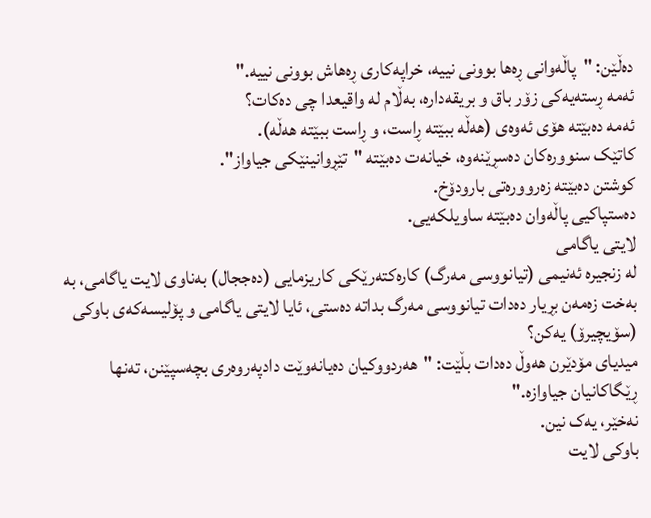دەڵێن: "پاڵەوانی ڕەها بوونی نییە، خراپەکاری ڕەهاش بوونی نییە."
ئەمە ڕستەیەکی زۆر باق و بریقەدارە، بەڵام لە واقیعدا چی دەکات؟
ئەمە دەبێتە هۆی ئەوەی (هەڵە ببێتە ڕاست، و ڕاست ببێتە هەڵە).
کاتێک سنوورەکان دەسڕێنەوە، خیانەت دەبێتە "تێڕوانینێکی جیاواز".
کوشتن دەبێتە زەروورەتی بارودۆخ.
دەستپاکیی پاڵەوان دەبێتە ساویلکەیی.
لایتی یاگامی
لە زنجیرە ئەنیمی (تیانووسی مەرگ) کارەکتەرێکی کاریزمایی (دەججال) بەناوی لایت یاگامی، بە بەخت زەمەن بڕیار دەدات تیانووسی مەرگ بداتە دەستی، ئایا لایتی یاگامی و پۆلیسەکەی باوکی (سۆیچیرۆ) یەکن؟
میدیای مۆدێرن هەوڵ دەدات بڵێت: "هەردووکیان دەیانەوێت دادپەروەری بچەسپێنن، تەنها ڕێگاکانیان جیاوازە."
نەخێر، یەک نین.
باوکی لایت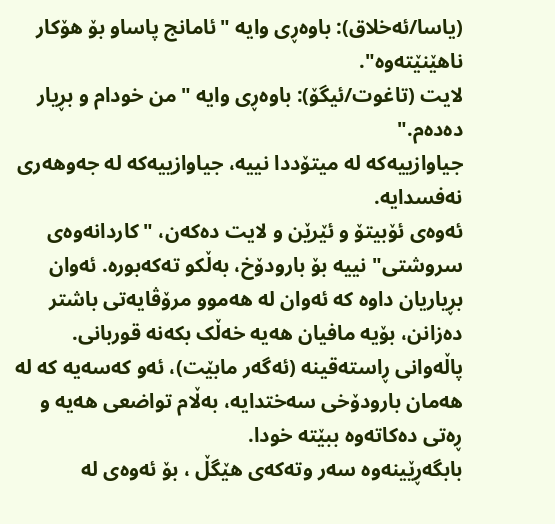(یاسا/ئەخلاق): باوەڕی وایە "ئامانج پاساو بۆ هۆکار ناهێنێتەوە".
لایت (تاغوت/ئیگۆ): باوەڕی وایە "من خودام و بڕیار دەدەم."
جیاوازییەکە لە میتۆددا نییە، جیاوازییەکە لە جەوهەری نەفسدایە.
ئەوەی ئۆبیتۆ و ئێرێن و لایت دەکەن، "کاردانەوەی سروشتی" نییە بۆ بارودۆخ، بەڵکو تەکەبورە. ئەوان بڕیاریان داوە کە ئەوان لە هەموو مرۆڤایەتی باشتر دەزانن، بۆیە مافیان هەیە خەڵک بکەنە قوربانی.
پاڵەوانی ڕاستەقینە (ئەگەر مابێت)، ئەو کەسەیە کە لە هەمان بارودۆخی سەختدایە، بەڵام تواضعی هەیە و ڕەتی دەکاتەوە ببێتە خودا.
بابگەڕێینەوە سەر وتەکەی هێگڵ ، بۆ ئەوەی لە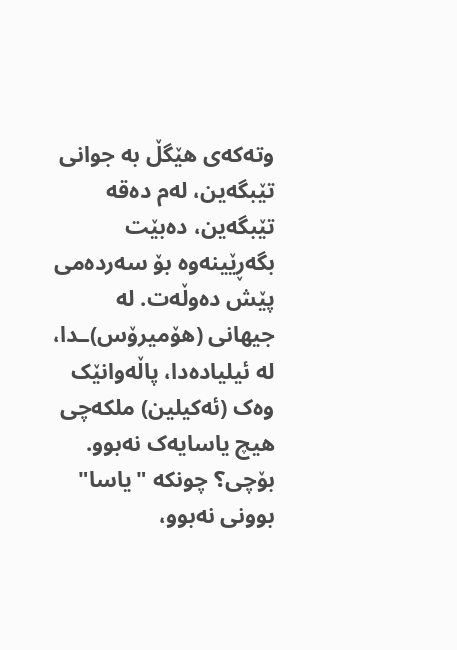وتەکەی هێگڵ بە جوانی تێبگەین، لەم دەقە تێبگەین، دەبێت بگەڕێینەوە بۆ سەردەمی پێش دەوڵەت. لە جیهانی (هۆمیرۆس)ـدا، لە ئیلیادەدا، پاڵەوانێک وەک (ئەکیلین) ملکەچی هیچ یاسایەک نەبوو. بۆچی؟ چونکە "یاسا" بوونی نەبوو،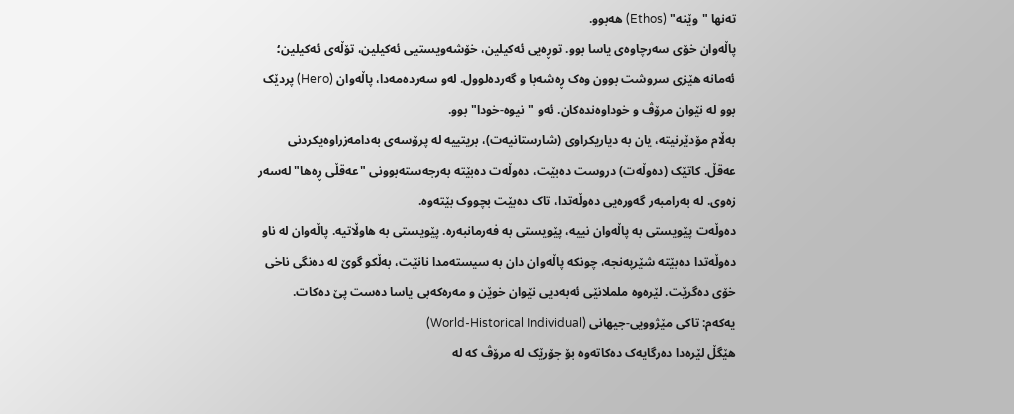تەنها "وێنە" (Ethos) هەبوو.
پاڵەوان خۆی سەرچاوەی یاسا بوو. توڕەیی ئەکیلین، خۆشەویستیی ئەکیلین، تۆڵەی ئەکیلین؛ ئەمانە هێزی سروشت بوون وەک ڕەشەبا و گەردەلوول. لەو سەردەمەدا، پاڵەوان (Hero) پردێک بوو لە نێوان مرۆڤ و خوداوەندەکان. ئەو "نیوە-خودا" بوو.
بەڵام مۆدێرنیتە، یان بە دیاریکراوی (شارستانیەت)، بریتییە لە پرۆسەی بەدامەزراوەیکردنی عەقڵ. کاتێک (دەوڵەت) دروست دەبێت، دەوڵەت دەبێتە بەرجەستەبوونی "عەقڵی ڕەها" لەسەر زەوی. لە بەرامبەر گەورەیی دەوڵەتدا، تاک دەبێت بچووک بێتەوە.
دەوڵەت پێویستی بە پاڵەوان نییە، پێویستی بە فەرمانبەرە. پێویستی بە هاوڵاتیە. پاڵەوان لە ناو دەوڵەتدا دەبێتە شێرپەنجە، چونکە پاڵەوان دان بە سیستەمدا نانێت، بەڵکو گوێ لە دەنگی ناخی خۆی دەگرێت. لێرەوە ململانێی ئەبەدیی نێوان خوێن و مەرەکەبی یاسا دەست پێ دەکات.
یەکەم: تاکی مێژوویی-جیهانی (World-Historical Individual)
هێگڵ لێرەدا دەرگایەک دەکاتەوە بۆ جۆرێک لە مرۆڤ کە لە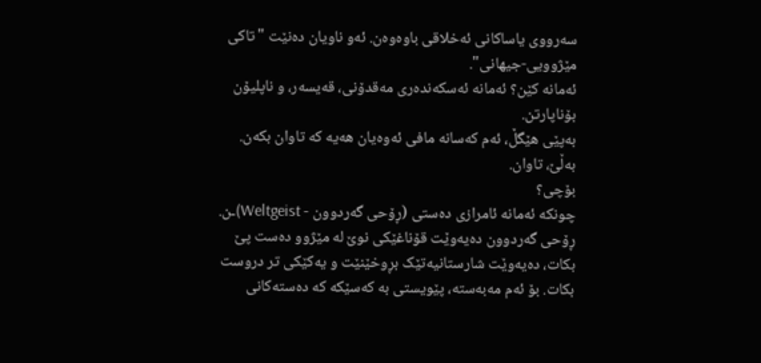سەرووی یاساکانی ئەخلاقی باوەوەن. ئەو ناویان دەنێت "تاکی مێژوویی-جیهانی".
ئەمانە کێن؟ ئەمانە ئەسکەندەری مەقدۆنی، قەیسەر، و ناپلیۆن بۆناپارتن.
بەپێی هێگڵ، ئەم کەسانە مافی ئەوەیان هەیە کە تاوان بکەن. بەڵێ، تاوان.
بۆچی؟
چونکە ئەمانە ئامرازی دەستی (ڕۆحی گەردوون - Weltgeist)ـن. ڕۆحی گەردوون دەیەوێت قۆناغێکی نوێ لە مێژوو دەست پێ بکات، دەیەوێت شارستانیەتێک بڕوخێنێت و یەکێکی تر دروست بکات. بۆ ئەم مەبەستە، پێویستی بە کەسێکە کە دەستەکانی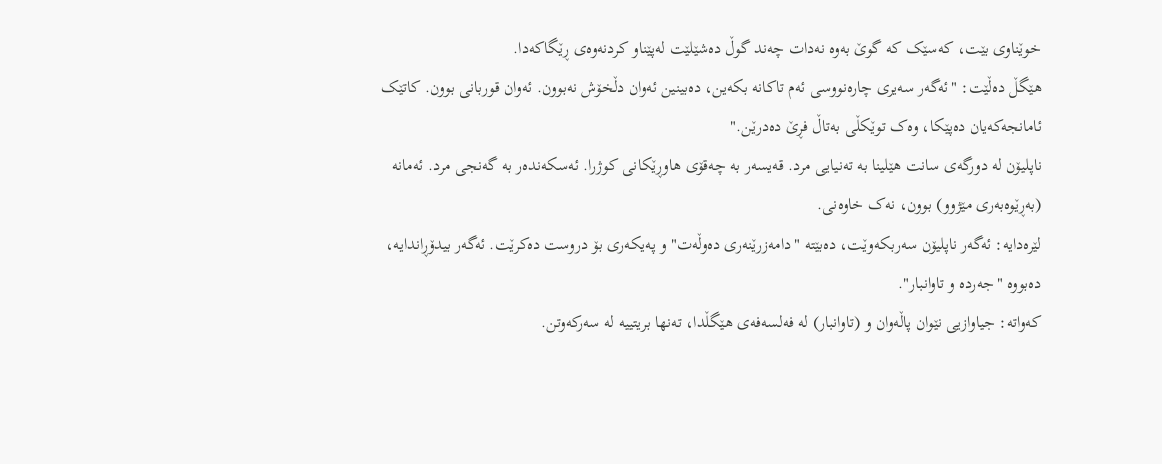خوێناوی بێت، کەسێک کە گوێ بەوە نەدات چەند گوڵ دەشێلێت لەپێناو کردنەوەی ڕێگاکەدا.
هێگڵ دەڵێت: "ئەگەر سەیری چارەنووسی ئەم تاکانە بکەین، دەبینین ئەوان دڵخۆش نەبوون. ئەوان قوربانی بوون. کاتێک ئامانجەکەیان دەپێکا، وەک توێکڵی بەتاڵ فڕێ دەدرێن."
ناپلیۆن لە دورگەی سانت هێلینا بە تەنیایی مرد. قەیسەر بە چەقۆی هاوڕێکانی کوژرا. ئەسکەندەر بە گەنجی مرد. ئەمانە (بەڕێوەبەری مێژوو) بوون، نەک خاوەنی.
لێرەدایە: ئەگەر ناپلیۆن سەربکەوێت، دەبێتە "دامەزرێنەری دەوڵەت" و پەیکەری بۆ دروست دەکرێت. ئەگەر بیدۆڕاندایە، دەبووە "جەردە و تاوانبار".
کەواتە: جیاوازیی نێوان پاڵەوان و (تاوانبار) لە فەلسەفەی هێگڵدا، تەنها بریتییە لە سەرکەوتن.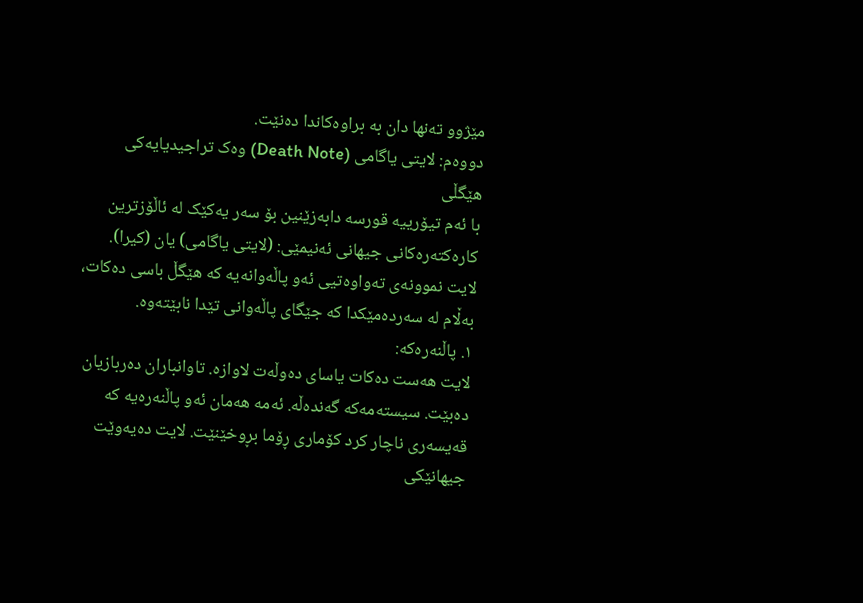مێژوو تەنها دان بە براوەکاندا دەنێت.
دووەم: لایتی یاگامی (Death Note) وەک تراجیدیایەکی هێگڵی
با ئەم تیۆرییە قورسە دابەزێنین بۆ سەر یەکێک لە ئاڵۆزترین کارەکتەرەکانی جیهانی ئەنیمێی: (لایتی یاگامی) یان (کیرا).
لایت نموونەی تەواوەتیی ئەو پاڵەوانەیە کە هێگڵ باسی دەکات، بەڵام لە سەردەمێکدا کە جێگای پاڵەوانی تێدا نابێتەوە.
١. پاڵنەرەکە:
لایت هەست دەکات یاسای دەوڵەت لاوازە. تاوانباران دەربازیان دەبێت. سیستەمەکە گەندەڵە. ئەمە هەمان ئەو پاڵنەرەیە کە قەیسەری ناچار کرد کۆماری ڕۆما بڕوخێنێت. لایت دەیەوێت جیهانێکی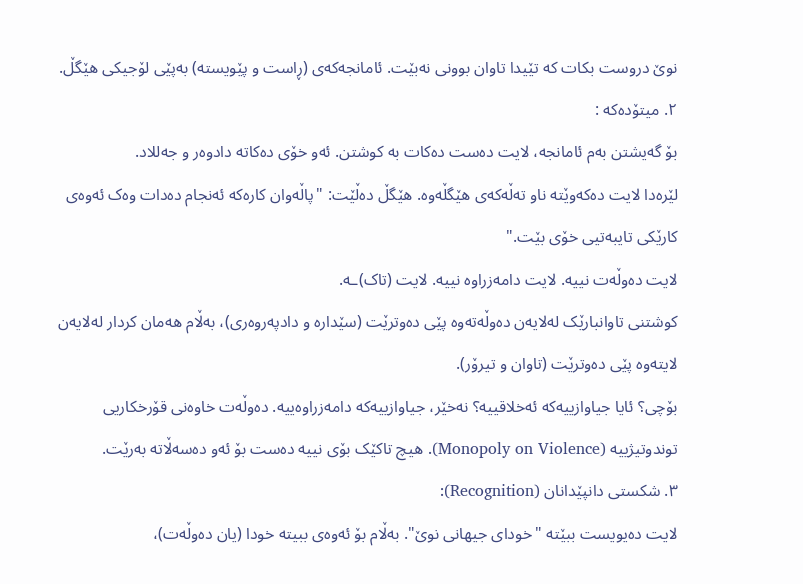نوێ دروست بکات کە تێیدا تاوان بوونی نەبێت. ئامانجەکەی (ڕاست و پێویستە) بەپێی لۆجیکی هێگڵ.
٢. میتۆدەکە :
بۆ گەیشتن بەم ئامانجە، لایت دەست دەکات بە کوشتن. ئەو خۆی دەکاتە دادوەر و جەللاد.
لێرەدا لایت دەکەوێتە ناو تەڵەکەی هێگڵەوە. هێگڵ دەڵێت: "پاڵەوان کارەکە ئەنجام دەدات وەک ئەوەی کارێکی تایبەتیی خۆی بێت."
لایت دەوڵەت نییە. لایت دامەزراوە نییە. لایت (تاک)ـە.
کوشتنی تاوانبارێک لەلایەن دەوڵەتەوە پێی دەوترێت (سێدارە و دادپەروەری)، بەڵام هەمان کردار لەلایەن لایتەوە پێی دەوترێت (تاوان و تیرۆر).
بۆچی؟ ئایا جیاوازییەکە ئەخلاقییە؟ نەخێر، جیاوازییەکە دامەزراوەییە. دەوڵەت خاوەنی قۆرخکاریی توندوتیژییە (Monopoly on Violence). هیچ تاکێک بۆی نییە دەست بۆ ئەو دەسەڵاتە بەرێت.
٣. شکستی دانپێدانان (Recognition):
لایت دەیویست ببێتە "خودای جیهانی نوێ". بەڵام بۆ ئەوەی ببیتە خودا (یان دەوڵەت)،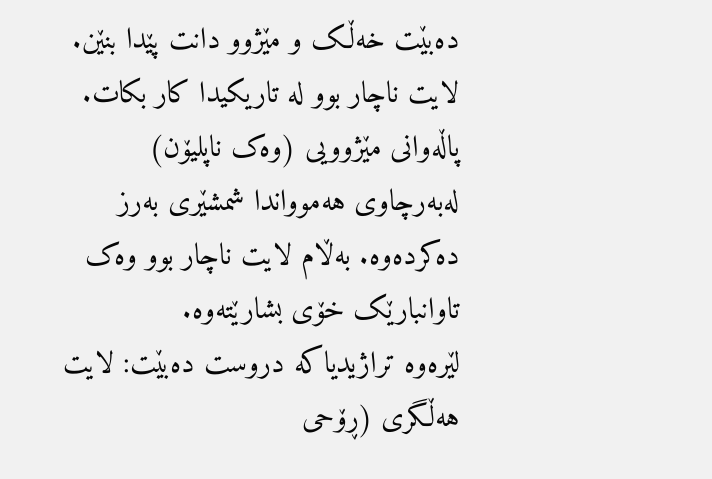دەبێت خەڵک و مێژوو دانت پێدا بنێن. لایت ناچار بوو لە تاریکیدا کار بکات. پاڵەوانی مێژوویی (وەک ناپلیۆن) لەبەرچاوی هەموواندا شمشێری بەرز دەکردەوە. بەڵام لایت ناچار بوو وەک تاوانبارێک خۆی بشارێتەوە.
لێرەوە تراژیدیاکە دروست دەبێت: لایت هەڵگری (ڕۆحی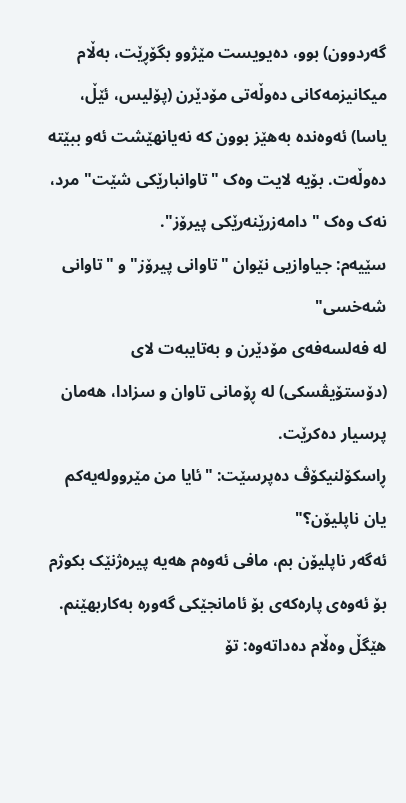گەردوون) بوو، دەیویست مێژوو بگۆڕێت، بەڵام میکانیزمەکانی دەوڵەتی مۆدێرن (پۆلیس، ئێڵ، یاسا) ئەوەندە بەهێز بوون کە نەیانهێشت ئەو ببێتە دەوڵەت. بۆیە لایت وەک "تاوانبارێکی شێت" مرد، نەک وەک "دامەزرێنەرێکی پیرۆز".
سێیەم: جیاوازیی نێوان "تاوانی پیرۆز" و "تاوانی شەخسی"
لە فەلسەفەی مۆدێرن و بەتایبەت لای (دۆستۆیڤسکی) لە ڕۆمانی تاوان و سزادا، هەمان پرسیار دەکرێت.
ڕاسکۆلنیکۆڤ دەپرسێت: "ئایا من مێروولەیەکم یان ناپلیۆن؟"
ئەگەر ناپلیۆن بم، مافی ئەوەم هەیە پیرەژنێک بکوژم بۆ ئەوەی پارەکەی بۆ ئامانجێکی گەورە بەکاربهێنم.
هێگڵ وەڵام دەداتەوە: تۆ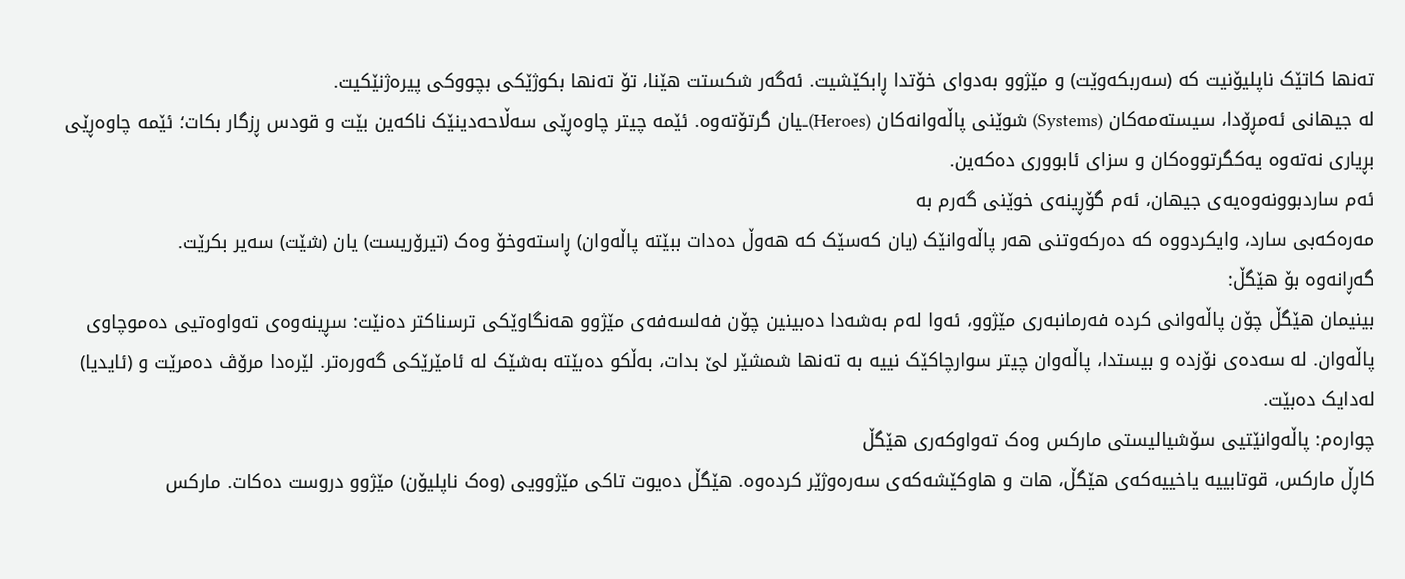تەنها کاتێک ناپلیۆنیت کە (سەربکەوێت) و مێژوو بەدوای خۆتدا ڕابکێشیت. ئەگەر شکستت هێنا، تۆ تەنها بکوژێکی بچووکی پیرەژنێکیت.
لە جیهانی ئەمڕۆدا، سیستەمەکان (Systems) شوێنی پاڵەوانەکان (Heroes)ـیان گرتۆتەوە. ئێمە چیتر چاوەڕێی سەڵاحەدینێک ناکەین بێت و قودس ڕزگار بکات؛ ئێمە چاوەڕێی بڕیاری نەتەوە یەکگرتووەکان و سزای ئابووری دەکەین.
ئەم ساردبوونەوەیەی جیهان، ئەم گۆڕینەی خوێنی گەرم بە
مەرەکەبی سارد، وایکردووە کە دەرکەوتنی هەر پاڵەوانێک (یان کەسێک کە هەوڵ دەدات ببێتە پاڵەوان) ڕاستەوخۆ وەک (تیرۆریست) یان (شێت) سەیر بکرێت.
گەڕانەوە بۆ هێگڵ:
بینیمان هێگڵ چۆن پاڵەوانی کردە فەرمانبەری مێژوو، ئەوا لەم بەشەدا دەبینین چۆن فەلسەفەی مێژوو هەنگاوێکی ترسناکتر دەنێت: سڕینەوەی تەواوەتیی دەموچاوی پاڵەوان. لە سەدەی نۆزدە و بیستدا، پاڵەوان چیتر سوارچاکێک نییە بە تەنها شمشێر لێ بدات، بەڵکو دەبێتە بەشێک لە ئامێرێکی گەورەتر. لێرەدا مرۆڤ دەمرێت و (ئایدیا) لەدایک دەبێت.
چوارەم: پاڵەوانێتیی سۆشیالیستی مارکس وەک تەواوکەری هێگڵ
کاڕڵ مارکس، قوتابییە یاخییەکەی هێگڵ، هات و هاوکێشەکەی سەرەوژێر کردەوە. هێگڵ دەیوت تاکی مێژوویی (وەک ناپلیۆن) مێژوو دروست دەکات. مارکس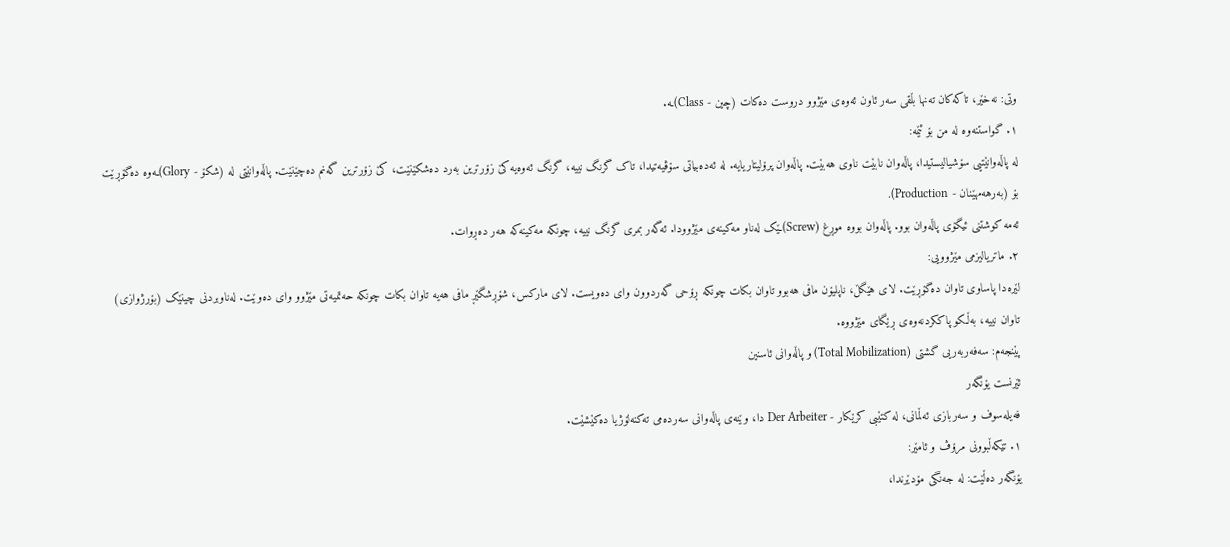وتی: نەخێر، تاکەکان تەنها بڵقی سەر ئاون ئەوەی مێژوو دروست دەکات (چین - Class)ـە.
١. گواستنەوە لە من بۆ ئێمە:
لە پاڵەوانێتیی سۆشیالیستیدا، پاڵەوان نابێت ناوی هەبێت. پاڵەوان پرۆلیتاریایە. لە ئەدەبیاتی سۆڤیەتیدا، تاک گرنگ نییە، گرنگ ئەوەیە کێ زۆرترین بەرد دەشکێنێت، کێ زۆرترین گەنم دەچێنێت. پاڵەوانێتی لە (شکۆ - Glory)ـەوە دەگۆڕێت بۆ (بەرهەمهێنان - Production).
ئەمە کوشتنی ئیگۆی پاڵەوان بوو. پاڵەوان بووە موڕغ (Screw)ـێک لەناو مەکینەی مێژوودا. ئەگەر بمری گرنگ نییە، چونکە مەکینەکە هەر دەڕوات.
٢. ماتریالیزمی مێژوویی:
لێرەدا پاساوی تاوان دەگۆڕێت. لای هێگڵ، ناپلیۆن مافی هەبوو تاوان بکات چونکە ڕۆحی گەردوون وای دەویست. لای مارکس، شۆڕشگێڕ مافی هەیە تاوان بکات چونکە حەتمیەتی مێژوو وای دەوێت. لەناوبردنی چینێک (بۆرژوازی) تاوان نییە، بەڵکو پاککردنەوەی ڕێگای مێژووە.
پێنجەم: سەفەربەریی گشتی (Total Mobilization) و پاڵەوانی ئاسنین
ئێرنست یۆنگەر
فەیلەسوف و سەربازی ئەڵمانی، لە کتێبی کرێکار - Der Arbeiter دا، وێنەی پاڵەوانی سەردەمی تەکنەلۆژیا دەکێشێت.
١. تێکەڵبوونی مرۆڤ و ئامێر:
یۆنگەر دەڵێت: لە جەنگی مۆدێرندا،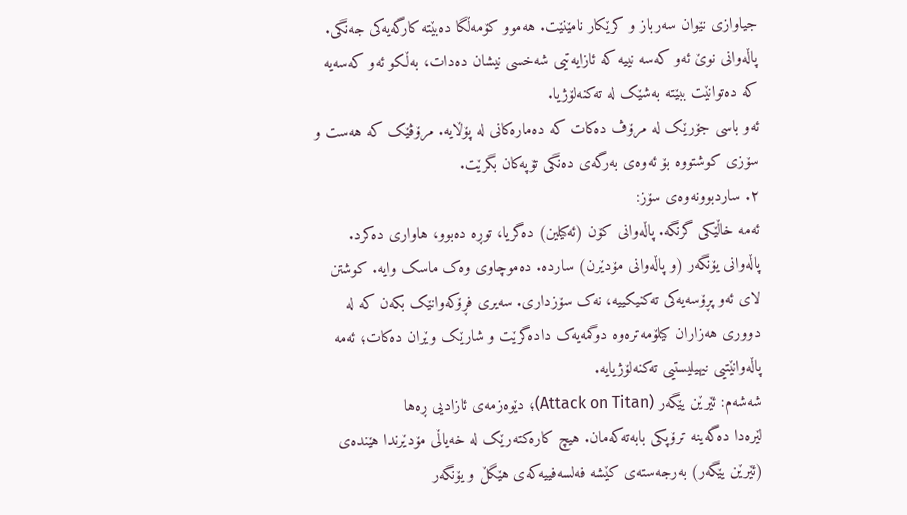جیاوازی نێوان سەرباز و کرێکار نامێنێت. هەموو کۆمەڵگا دەبێتە کارگەیەکی جەنگی. پاڵەوانی نوێ ئەو کەسە نییە کە ئازایەتیی شەخسی نیشان دەدات، بەڵکو ئەو کەسەیە کە دەتوانێت ببێتە بەشێک لە تەکنەلۆژیا.
ئەو باسی جۆرێک لە مرۆڤ دەکات کە دەمارەکانی لە پۆڵایە. مرۆڤێک کە هەست و سۆزی کوشتووە بۆ ئەوەی بەرگەی دەنگی تۆپەکان بگرێت.
٢. ساردبوونەوەی سۆز:
ئەمە خاڵێکی گرنگە. پاڵەوانی کۆن (ئەکیلین) دەگریا، توڕە دەبوو، هاواری دەکرد. پاڵەوانی یۆنگەر (و پاڵەوانی مۆدێرن) ساردە. دەموچاوی وەک ماسک وایە. کوشتن لای ئەو پڕۆسەیەکی تەکنیکییە، نەک سۆزداری. سەیری فڕۆکەوانێک بکەن کە لە دووری هەزاران کیلۆمەترەوە دوگمەیەک دادەگرێت و شارێک وێران دەکات؛ ئەمە پاڵەوانێتیی نیهیلیستیی تەکنەلۆژیایە.
شەشەم: ئێرێن یێگەر (Attack on Titan)؛ دێوەزمەی ئازادیی ڕەها
لێرەدا دەگەینە ترۆپکی بابەتەکەمان. هیچ کارەکتەرێک لە خەیاڵی مۆدێرندا هێندەی (ئێرێن یێگەر) بەرجەستەی کێشە فەلسەفییەکەی هێگڵ و یۆنگەر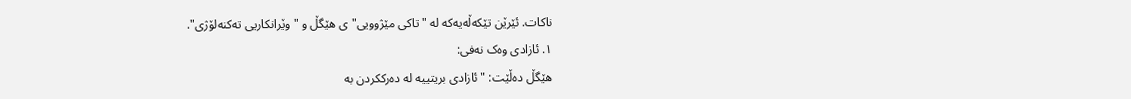ناکات. ئێرێن تێکەڵەیەکە لە "تاکی مێژوویی"ی هێگڵ و "وێرانکاریی تەکنەلۆژی".
١. ئازادی وەک نەفی:
هێگڵ دەڵێت: "ئازادی بریتییە لە دەرککردن بە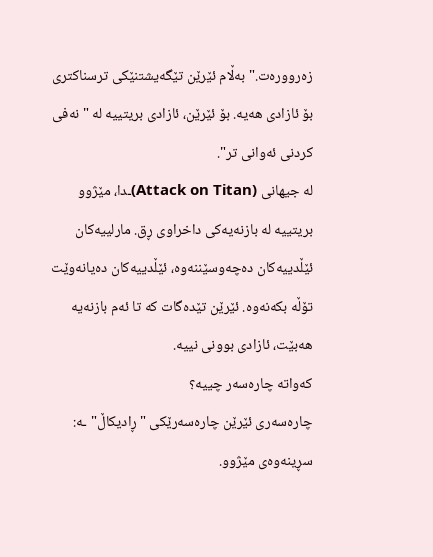زەروورەت." بەڵام ئێرێن تێگەیشتنێکی ترسناکتری بۆ ئازادی هەیە. بۆ ئێرێن، ئازادی بریتییە لە "نەفی کردنی ئەوانی تر".
لە جیهانی (Attack on Titan)ـدا، مێژوو بریتییە لە بازنەیەکی داخراوی ڕق. مارلییەکان ئێڵدییەکان دەچەوسێننەوە، ئێڵدییەکان دەیانەوێت تۆڵە بکەنەوە. ئێرێن تێدەگات کە تا ئەم بازنەیە هەبێت، ئازادی بوونی نییە.
کەواتە چارەسەر چییە؟
چارەسەری ئێرێن چارەسەرێکی "ڕادیکاڵ"ـە: سڕینەوەی مێژوو.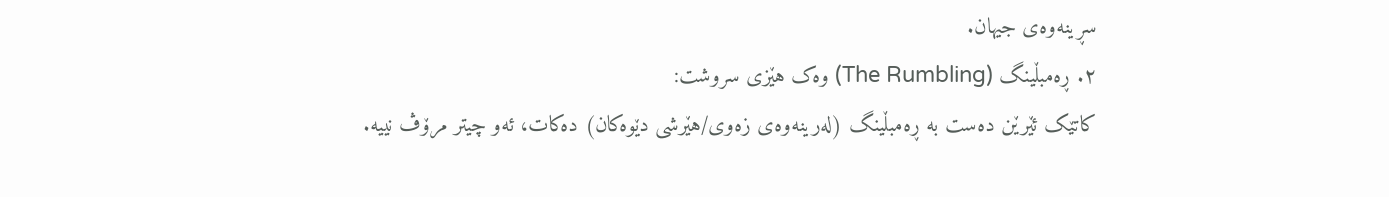سڕینەوەی جیهان.
٢. ڕەمبڵینگ (The Rumbling) وەک هێزی سروشت:
کاتێک ئێرێن دەست بە ڕەمبڵینگ (لەرینەوەی زەوی/هێرشی دێوەکان) دەکات، ئەو چیتر مرۆڤ نییە.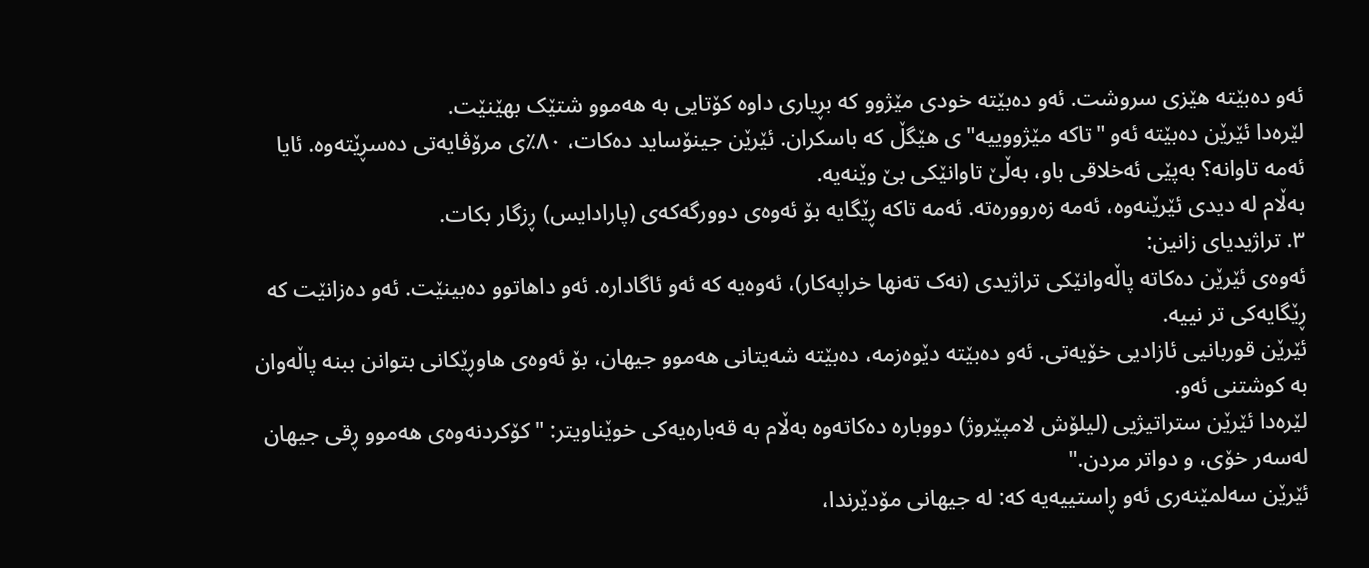ئەو دەبێتە هێزی سروشت. ئەو دەبێتە خودی مێژوو کە بڕیاری داوە کۆتایی بە هەموو شتێک بهێنێت.
لێرەدا ئێرێن دەبێتە ئەو "تاکە مێژووییە"ی هێگڵ کە باسکران. ئێرێن جینۆساید دەکات، ٨٠٪ی مرۆڤایەتی دەسڕێتەوە. ئایا ئەمە تاوانە؟ بەپێی ئەخلاقی باو، بەڵێ تاوانێکی بێ وێنەیە.
بەڵام لە دیدی ئێرێنەوە، ئەمە زەروورەتە. ئەمە تاکە ڕێگایە بۆ ئەوەی دوورگەکەی (پارادایس) ڕزگار بکات.
٣. تراژیدیای زانین:
ئەوەی ئێرێن دەکاتە پاڵەوانێکی تراژیدی (نەک تەنها خراپەکار)، ئەوەیە کە ئەو ئاگادارە. ئەو داهاتوو دەبینێت. ئەو دەزانێت کە ڕێگایەکی تر نییە.
ئێرێن قوربانیی ئازادیی خۆیەتی. ئەو دەبێتە دێوەزمە، دەبێتە شەیتانی هەموو جیهان، بۆ ئەوەی هاوڕێکانی بتوانن ببنە پاڵەوان بە کوشتنی ئەو.
لێرەدا ئێرێن ستراتیژیی (لیلۆش لامپێروژ) دووبارە دەکاتەوە بەڵام بە قەبارەیەکی خوێناویتر: "کۆکردنەوەی هەموو ڕقی جیهان لەسەر خۆی، و دواتر مردن."
ئێرێن سەلمێنەری ئەو ڕاستییەیە کە: لە جیهانی مۆدێرندا،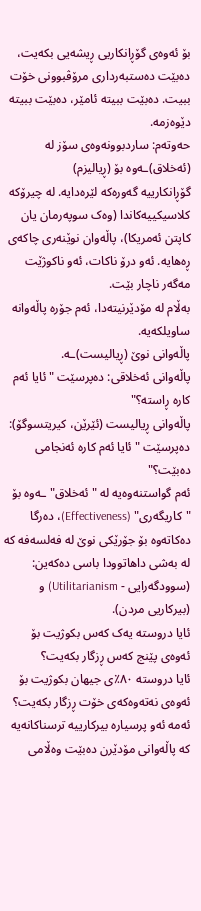بۆ ئەوەی گۆڕانکاریی ڕیشەیی بکەیت، دەبێت دەستبەرداری مرۆڤبوونی خۆت ببیت. دەبێت ببیتە ئامێر، دەبێت ببیتە دێوەزمە.
حەوتەم: ساردبوونەوەی سۆز لە (ئەخلاق)ـەوە بۆ (ڕیالیزم)
گۆڕانکارییە گەورەکە لێرەدایە. لە چیرۆکە کلاسیکییەکاندا (وەک سوپەرمان یان کاپتن ئەمریکا)، پاڵەوان نوێنەری چاکەی ڕەهایە. ئەو درۆ ناکات، ئەو ناكوژێت مەگەر ناچار بێت.
بەڵام لە مۆدێرنیتەدا، ئەم جۆرە پاڵەوانە ساویلکەیە.
پاڵەوانی نوێ (ڕیالیست)ـە.
پاڵەوانی ئەخلاقی: دەپرسێت "ئایا ئەم کارە ڕاستە؟"
پاڵەوانی ڕیالیست (ئێرێن، کیریتسوگۆ): دەپرسێت "ئایا ئەم کارە ئەنجامی دەبێت؟"
ئەم گواستنەوەیە لە "ئەخلاق"ـەوە بۆ "کاریگەری" (Effectiveness)، دەرگا دەکاتەوە بۆ جۆرێکی نوێ لە فەلسەفە کە لە بەشی داهاتوودا باسی دەکەین: (سوودگەرایی - Utilitarianism) و (بیرکاریی مردن).
ئایا دروستە یەک کەس بکوژیت بۆ ئەوەی پێنج کەس ڕزگار بکەیت؟
ئایا دروستە ٨٠٪ی جیهان بکوژیت بۆ ئەوەی نەتەوەکەی خۆت ڕزگار بکەیت؟
ئەمە ئەو پرسیارە بیرکارییە ترسناکانەیە کە پاڵەوانی مۆدێرن دەبێت وەڵامی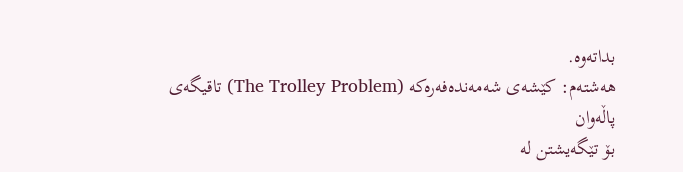بداتەوە.
هەشتەم: کێشەی شەمەندەفەرەکە (The Trolley Problem) تاقیگەی پاڵەوان
بۆ تێگەیشتن لە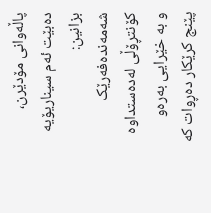پاڵەوانی مۆدێرن، دەبێت ئەم سیناریۆیە بزانین:
شەمەندەفەرێک کۆنتڕۆڵی لەدەستداوە و بە خێرایی بەرەو پێنج کرێکار دەڕوات کە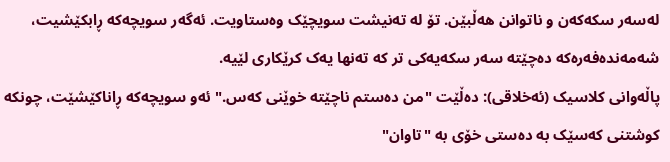لەسەر سکەکەن و ناتوانن هەڵبێن. تۆ لە تەنیشت سویچێک وەستاویت. ئەگەر سویچەکە ڕابکێشیت، شەمەندەفەرەکە دەچێتە سەر سکەیەکی تر کە تەنها یەک کرێکاری لێیە.
پاڵەوانی کلاسیک (ئەخلاقی): دەڵێت "من دەستم ناچێتە خوێنی کەس." ئەو سویچەکە ڕاناکێشێت، چونکە کوشتنی کەسێک بە دەستی خۆی بە "تاوان"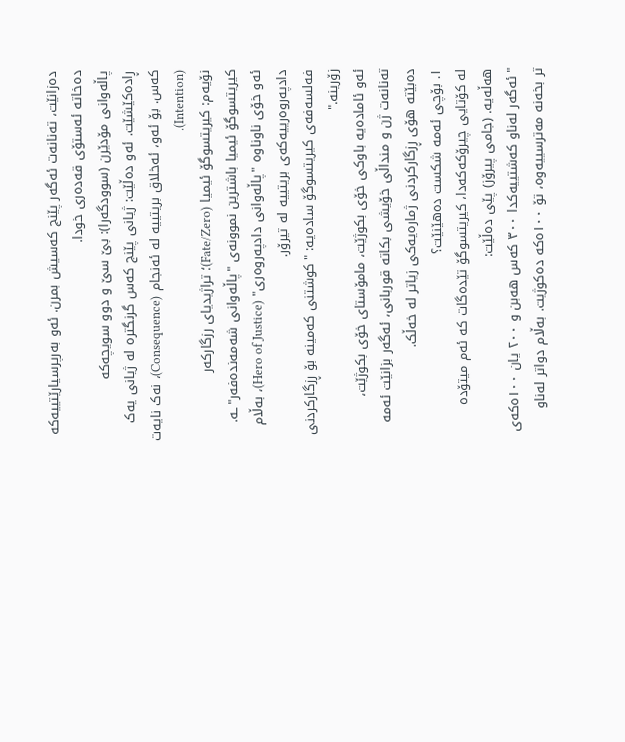دەزانێت، تەنانەت ئەگەر پێنج کەسیش بمرن. ئەو بەرپرسیارێتییەکە دەخاتە ئەستۆی قەدەری خودا.
پاڵەوانی مۆدێرن (سوودگەرا): بێ سێ و دوو سویچەکە ڕادەکێشێت. ئەو دەڵێت: ژیانی پێنج کەس گرنگترە لە ژیانی یەک کەس. بۆ ئەو، ئەخلاق بریتییە لە ئەنجام (Consequence)، نەک نایەت (Intention).
نۆیەم: کیریتسوگۆ ئیمیا (Fate/Zero)؛ تراژیدیای رزگارکەر
کیریتسوگۆ ئیمیا باشترین نموونەی "پاڵەوانی شەمەندەفەر"ـە. ئەو خۆی ناوناوە "پاڵەوانی دادپەروەری" (Hero of Justice)، بەڵام دادپەروەرییەکەی بریتییە لە تیرۆر.
فەلسەفەی کیریتسوگۆ سادەیە: "کوشتنی کەمینە بۆ ڕزگارکردنی زۆرینە."
ئەو ئامادەیە باوکی خۆی بکوژێت، مامۆستای خۆی بکوژێت، تەنانەت ژن و منداڵی خۆیشی بکاتە قوربانی، ئەگەر بزانێت ئەمە دەبێتە هۆی ڕزگارکردنی ژمارەیەکی زیاتر لە خەڵک.
١. بۆچی ئەمە شکست دەهێنێت؟
لە کۆتایی چیرۆکەکەدا، کیریتسوگۆ تێدەگات کە ئەم میتۆدە هەڵەیە. (جامی پیرۆز) پێی دەڵێت:
"ئەگەر لەناو کەشتییەکدا ٣٠٠ کەس هەبن و ٢٠٠ یان ١٠٠ەکەی تر بخەنە مەترسییەوە، تۆ ١٠٠ەکە دەکوژیت. بەڵام دواتر لەناو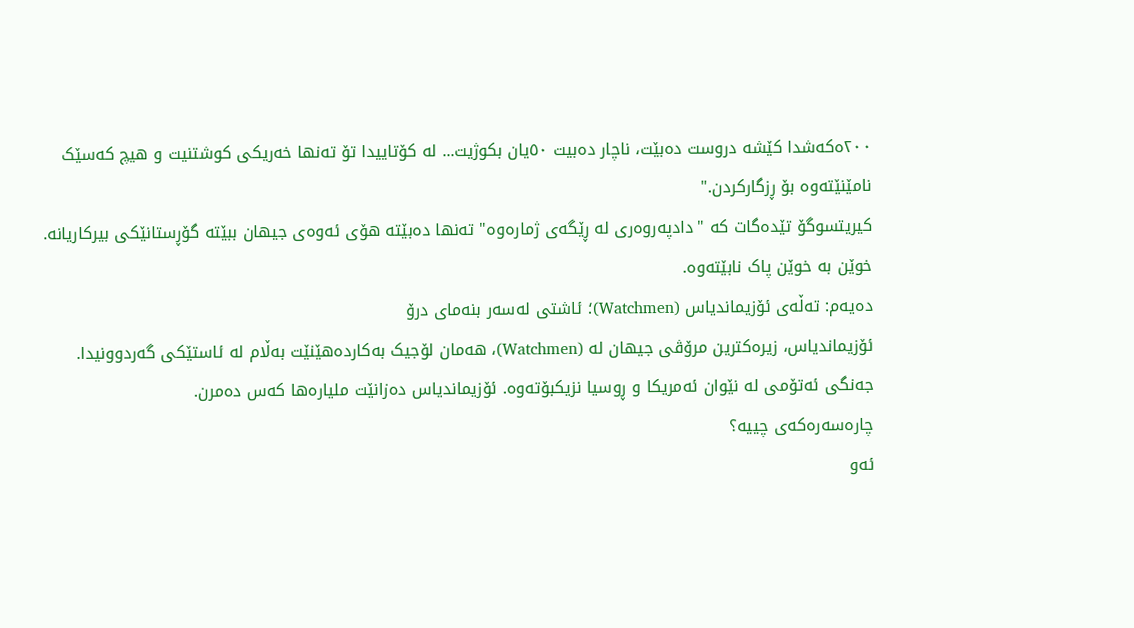٢٠٠ەکەشدا کێشە دروست دەبێت، ناچار دەبیت ٥٠یان بکوژیت... لە کۆتاییدا تۆ تەنها خەریکی کوشتنیت و هیچ کەسێک نامێنێتەوە بۆ ڕزگارکردن."
کیریتسوگۆ تێدەگات کە "دادپەروەری لە ڕێگەی ژمارەوە" تەنها دەبێتە هۆی ئەوەی جیهان ببێتە گۆڕستانێکی بیرکاریانە. خوێن بە خوێن پاک نابێتەوە.
دەیەم: تەڵەی ئۆزیماندیاس (Watchmen)؛ ئاشتی لەسەر بنەمای درۆ
ئۆزیماندیاس، زیرەکترین مرۆڤی جیهان لە (Watchmen)، هەمان لۆجیک بەکاردەهێنێت بەڵام لە ئاستێکی گەردوونیدا.
جەنگی ئەتۆمی لە نێوان ئەمریکا و ڕوسیا نزیکبۆتەوە. ئۆزیماندیاس دەزانێت ملیارەها کەس دەمرن.
چارەسەرەکەی چییە؟
ئەو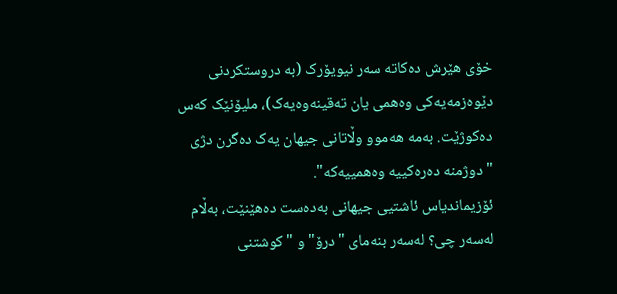خۆی هێرش دەکاتە سەر نیویۆرک (بە دروستکردنی دێوەزمەیەکی وەهمی یان تەقینەوەیەک)، ملیۆنێک کەس دەکوژێت. بەمە هەموو وڵاتانی جیهان یەک دەگرن دژی "دوژمنە دەرەکییە وەهمییەکە".
ئۆزیماندیاس ئاشتیی جیهانی بەدەست دەهێنێت، بەڵام لەسەر چی؟ لەسەر بنەمای "درۆ" و "کوشتنی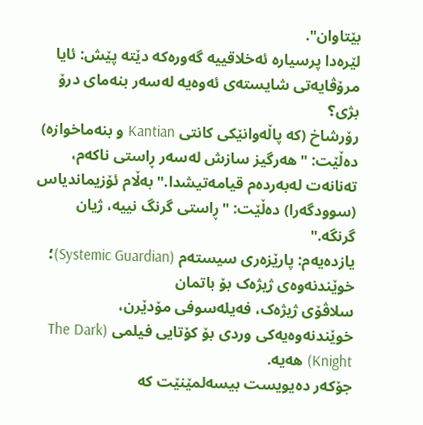بێتاوان".
لێرەدا پرسیارە ئەخلاقییە گەورەکە دێتە پێش: ئایا مرۆڤایەتی شایستەی ئەوەیە لەسەر بنەمای درۆ بژی؟
رۆرشاخ (کە پاڵەوانێکی کانتی Kantian و بنەماخوازە) دەڵێت: "هەرگیز سازش لەسەر ڕاستی ناکەم، تەنانەت لەبەردەم قیامەتیشدا." بەڵام ئۆزیماندیاس (سوودگەرا) دەڵێت: "ڕاستی گرنگ نییە، ژیان گرنگە."
یازدەیەم: پارێزەری سیستەم (Systemic Guardian)؛ خوێندنەوەی ژیژەک بۆ باتمان
سلاڤۆی ژیژەک، فەیلەسوفی مۆدێرن، خوێندنەوەیەکی وردی بۆ کۆتایی فیلمی (The Dark Knight) هەیە.
جۆکەر دەیویست بیسەلمێنێت کە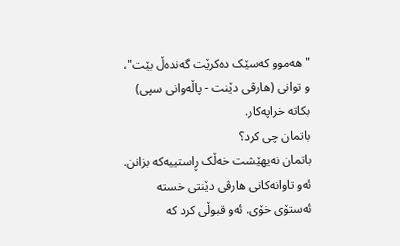"هەموو کەسێک دەکرێت گەندەڵ بێت"، و توانی (هارڤی دێنت - پاڵەوانی سپی) بکاتە خراپەکار.
باتمان چی کرد؟
باتمان نەیهێشت خەڵک ڕاستییەکە بزانن. ئەو تاوانەکانی هارڤی دێنتی خستە ئەستۆی خۆی. ئەو قبوڵی کرد کە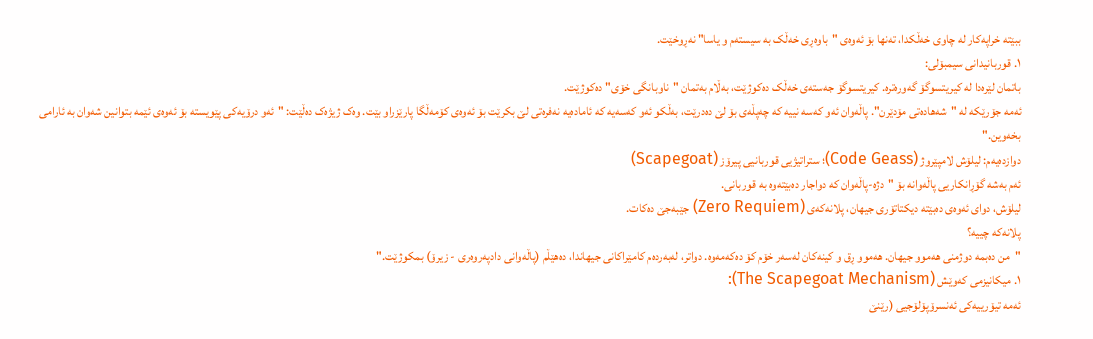ببێتە خراپەکار لە چاوی خەڵکدا، تەنها بۆ ئەوەی "باوەڕی خەڵک بە سیستەم و یاسا" نەڕوخێت.
١. قوربانیدانی سیمبۆلی:
باتمان لێرەدا لە کیریتسوگۆ گەورەترە. کیریتسوگۆ جەستەی خەڵک دەکوژێت، بەڵام بەتمان "ناوبانگی خۆی" دەکوژێت.
ئەمە جۆرێکە لە "شەهادەتی مۆدێرن". پاڵەوان ئەو کەسە نییە کە چەپڵەی بۆ لێ دەدرێت، بەڵکو ئەو کەسەیە کە ئامادەیە نەفرەتی لێ بکرێت بۆ ئەوەی کۆمەڵگا پارێزراو بێت. وەک ژیژەک دەڵێت: "ئەو درۆیەکی پێویستە بۆ ئەوەی ئێمە بتوانین شەوان بە ئارامی بخەوین."
دوازدەیەم: لیلۆش لامپێروژ (Code Geass)؛ ستراتیژیی قوربانیی پیرۆز (Scapegoat)
ئەم بەشە گۆڕانکاریی پاڵەوانە بۆ "دژە-پاڵەوان کە دواجار دەبێتەوە بە قوربانی.
لیلۆش، دوای ئەوەی دەبێتە دیکتاتۆری جیهان، پلانەکەی (Zero Requiem) جێبەجێ دەکات.
پلانەکە چییە؟
"من دەبمە دوژمنی هەموو جیهان. هەموو ڕق و کینەکان لەسەر خۆم کۆ دەکەمەوە. دواتر، لەبەردەم کامێراکانی جیهاندا، دەهێڵم (پاڵەوانی دادپەروەری - زیرۆ) بمکوژێت."
١. میکانیزمی کەوێش (The Scapegoat Mechanism):
ئەمە تیۆرییەکی ئەنسرۆپۆلۆجیی (رێنێ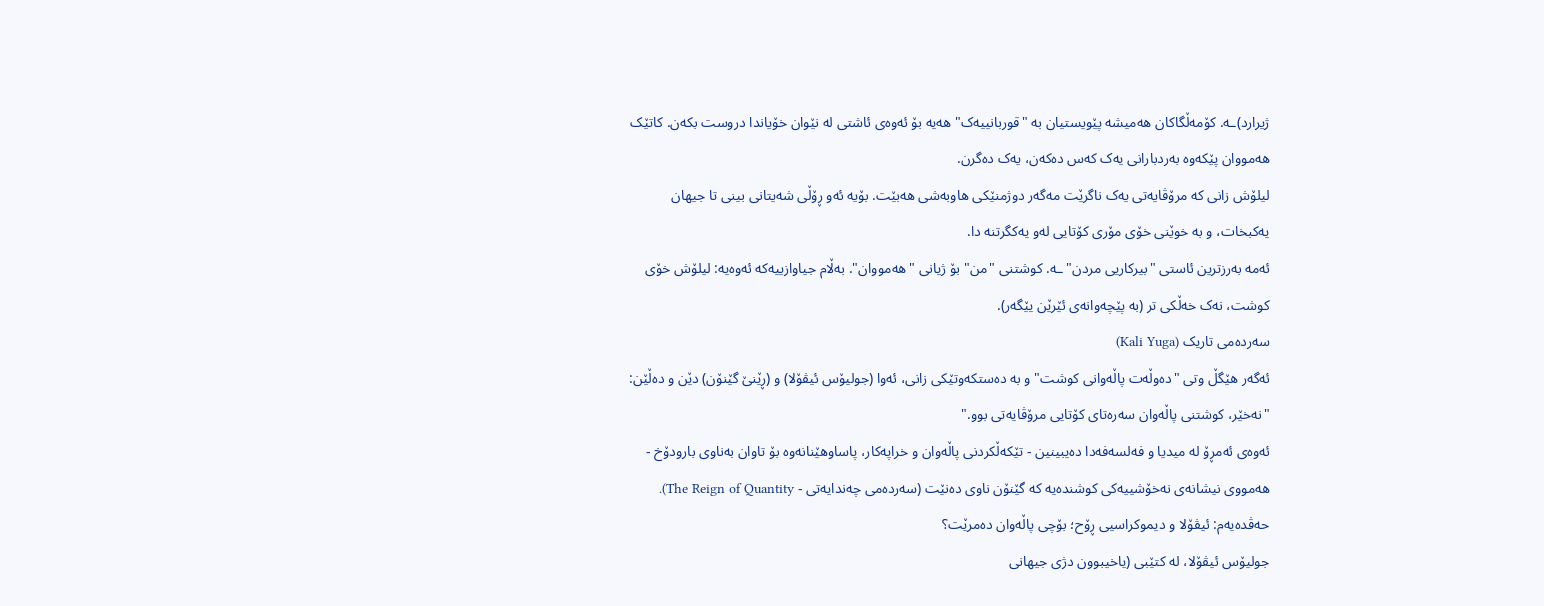ژیرارد)ـە. کۆمەڵگاکان هەمیشە پێویستیان بە "قوربانییەک" هەیە بۆ ئەوەی ئاشتی لە نێوان خۆیاندا دروست بکەن. کاتێک هەمووان پێکەوە بەردبارانی یەک کەس دەکەن، یەک دەگرن.
لیلۆش زانی کە مرۆڤایەتی یەک ناگرێت مەگەر دوژمنێکی هاوبەشی هەبێت. بۆیە ئەو ڕۆڵی شەیتانی بینی تا جیهان یەکبخات، و بە خوێنی خۆی مۆری کۆتایی لەو یەکگرتنە دا.
ئەمە بەرزترین ئاستی "بیرکاریی مردن"ـە. کوشتنی "من" بۆ ژیانی "هەمووان". بەڵام جیاوازییەکە ئەوەیە: لیلۆش خۆی کوشت، نەک خەڵکی تر (بە پێچەوانەی ئێرێن یێگەر).
سەردەمی تاریک (Kali Yuga)
ئەگەر هێگڵ وتی "دەوڵەت پاڵەوانی کوشت" و بە دەستکەوتێکی زانی، ئەوا (جولیۆس ئیڤۆلا) و (ڕێنێ گێنۆن) دێن و دەڵێن: "نەخێر، کوشتنی پاڵەوان سەرەتای کۆتایی مرۆڤایەتی بوو."
ئەوەی ئەمڕۆ لە میدیا و فەلسەفەدا دەیبینین - تێکەڵکردنی پاڵەوان و خراپەکار، پاساوهێنانەوە بۆ تاوان بەناوی بارودۆخ - هەمووی نیشانەی نەخۆشییەکی کوشندەیە کە گێنۆن ناوی دەنێت (سەردەمی چەندایەتی - The Reign of Quantity).
حەڤدەیەم: ئیڤۆلا و دیموکراسیی ڕۆح؛ بۆچی پاڵەوان دەمرێت؟
جولیۆس ئیڤۆلا، لە کتێبی (یاخیبوون دژی جیهانی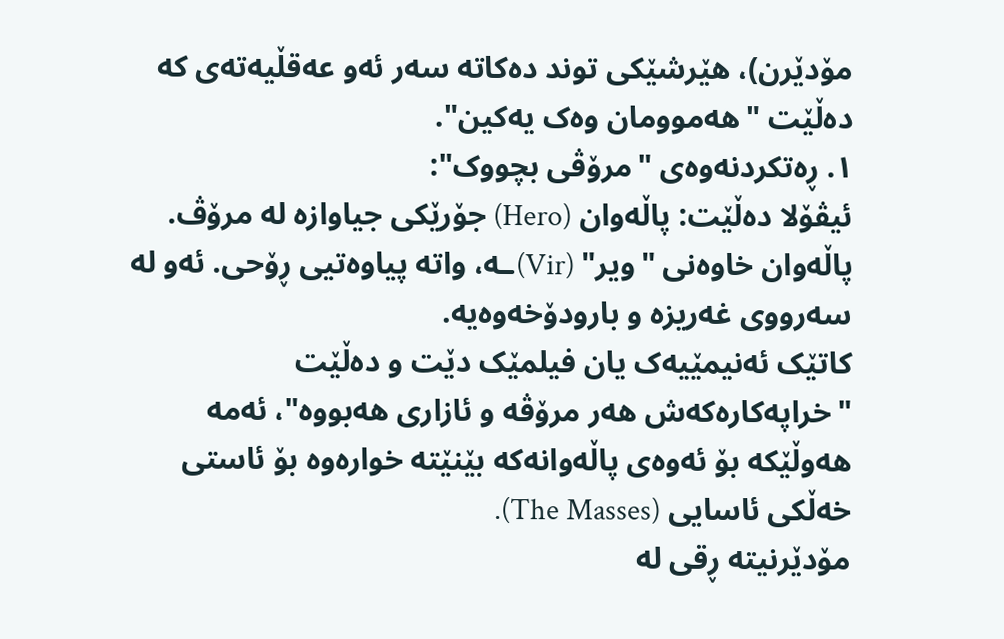مۆدێرن)، هێرشێکی توند دەکاتە سەر ئەو عەقڵیەتەی کە دەڵێت "هەموومان وەک یەکین".
١. ڕەتکردنەوەی "مرۆڤی بچووک":
ئیڤۆلا دەڵێت: پاڵەوان (Hero) جۆرێکی جیاوازە لە مرۆڤ. پاڵەوان خاوەنی "ویر" (Vir)ـە، واتە پیاوەتیی ڕۆحی. ئەو لە سەرووی غەریزە و بارودۆخەوەیە.
کاتێک ئەنیمێیەک یان فیلمێک دێت و دەڵێت "خراپەکارەکەش هەر مرۆڤە و ئازاری هەبووە"، ئەمە هەوڵێکە بۆ ئەوەی پاڵەوانەکە بێنێتە خوارەوە بۆ ئاستی خەڵکی ئاسایی (The Masses).
مۆدێرنیتە ڕقی لە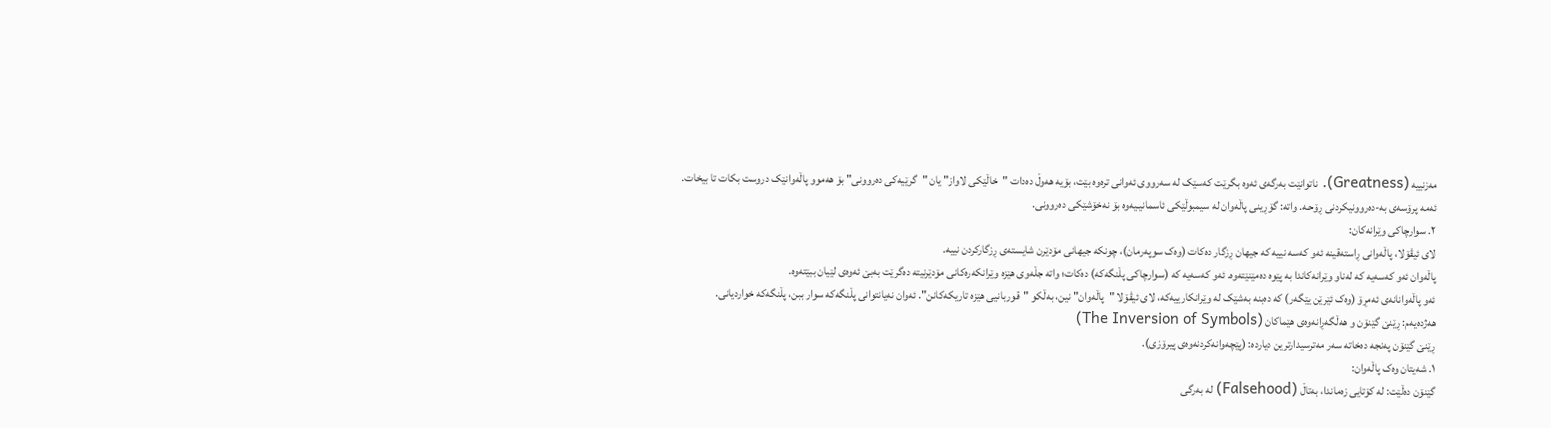مەزنییە (Greatness). ناتوانێت بەرگەی ئەوە بگرێت کەسێک لە سەرووی ئەوانی ترەوە بێت، بۆیە هەوڵ دەدات "خاڵێکی لاواز" یان "گرێیەکی دەروونی" بۆ هەموو پاڵەوانێک دروست بکات تا بیخات.
ئەمە پرۆسەی بە-دەروونیکردنی ڕۆحـە. واتە: گۆڕینی پاڵەوان لە سیمبوڵێکی ئاسمانیـیەوە بۆ نەخۆشێکی دەروونی.
٢. سوارچاکی وێرانەکان:
لای ئیڤۆلا، پاڵەوانی ڕاستەقینە ئەو کەسە نییە کە جیهان ڕزگار دەکات (وەک سوپەرمان)، چونکە جیهانی مۆدێرن شایستەی ڕزگارکردن نییە.
پاڵەوان ئەو کەسەیە کە لەناو وێرانەکاندا بە پێوە دەمێنێتەوە. ئەو کەسەیە کە (سوارچاکی پڵنگەکە) دەکات؛ واتە جڵەوی هێزە وێرانکەرەکانی مۆدێرنیتە دەگرێت بەبێ ئەوەی لێیان ببێتەوە.
ئەو پاڵەوانانەی ئەمڕۆ (وەک ئێرێن یێگەر) کە دەبنە بەشێک لە وێرانکارییەکە، لای ئیڤۆلا "پاڵەوان" نین، بەڵکو "قوربانیی هێزە تاریکەکانن". ئەوان نەیانتوانی پڵنگەکە سوار ببن، پڵنگەکە خواردیانی.
هەژدەیەم: ڕێنێ گێنۆن و هەڵگەڕانەوەی هێماکان (The Inversion of Symbols)
ڕێنێ گێنۆن پەنجە دەخاتە سەر مەترسیدارترین دیاردە: (پێچەوانەکردنەوەی پیرۆزی).
١. شەیتان وەک پاڵەوان:
گێنۆن دەڵێت: لە کۆتایی زەماندا، بەتاڵ (Falsehood) لە بەرگی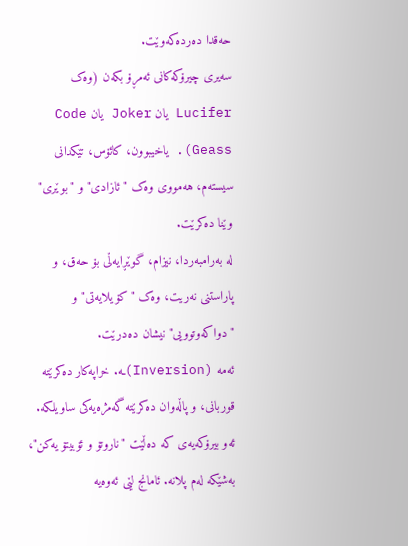حەقدا دەردەکەوێت.
سەیری چیرۆکەکانی ئەمڕۆ بکەن (وەک Lucifer یان Joker یان Code Geass). یاخیبوون، کائۆس، تێکدانی سیستەم، هەمووی وەک "ئازادی" و "بوێری" وێنا دەکرێت.
لە بەرامبەردا، نیزام، گوێڕایەڵی بۆ حەق، و پاراستنی نەریت، وەک "کۆیلایەتی" و "دواکەوتوویی" نیشان دەدرێت.
ئەمە (Inversion)ـە. خراپەکار دەکرێتە قوربانی، و پاڵەوان دەکرێتە گەمژەیەکی ساویلکە.
ئەو بیرۆکەیەی کە دەڵێت "ناروتۆ و ئۆبیتۆ یەکن"، بەشێکە لەم پلانە. ئامانج لێی ئەوەیە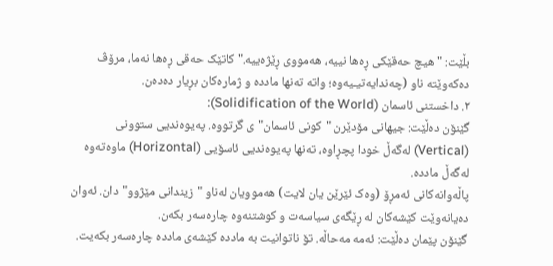بڵێت: "هیچ حەقێکی ڕەها نییە، هەمووی ڕێژەییە." کاتێک حەقی ڕەها نەما، مرۆڤ دەکەوێتە ناو (چەندایەتیـیەوە؛ واتە تەنها ماددە و ژمارەکان بڕیار دەدەن.
٢. داخستنی ئاسمان (Solidification of the World):
گێنۆن دەڵێت: جیهانی مۆدێرن "کونی ئاسمان"ی گرتووە. پەیوەندیی ستوونی (Vertical) لەگەڵ خودا پچڕاوە، تەنها پەیوەندیی ئاسۆیی (Horizontal) ماوەتەوە لەگەڵ ماددە.
پاڵەوانەکانی ئەمڕۆ (وەک ئێرێن یان لایت) هەموویان لەناو "زیندانی مێژوو"دان. ئەوان دەیانەوێت کێشەکان لە ڕێگەی سیاسەت و کوشتنەوە چارەسەر بکەن.
گێنۆن پێمان دەڵێت: ئەمە مەحاڵە. تۆ ناتوانیت بە ماددە کێشەی ماددە چارەسەر بکەیت.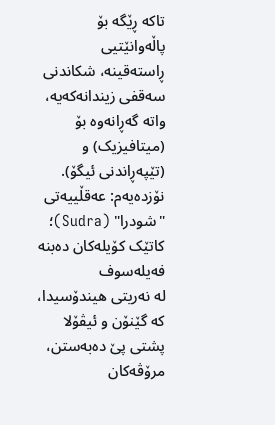تاکە ڕێگە بۆ پاڵەوانێتیی ڕاستەقینە، شکاندنی سەقفی زیندانەکەیە، واتە گەڕانەوە بۆ (میتافیزیک) و (تێپەڕاندنی ئیگۆ).
نۆزدەیەم: عەقڵییەتی "شودرا" (Sudra)؛ کاتێک کۆیلەکان دەبنە فەیلەسوف
لە نەریتی هیندۆسیدا، کە گێنۆن و ئیڤۆلا پشتی پێ دەبەستن، مرۆڤەکان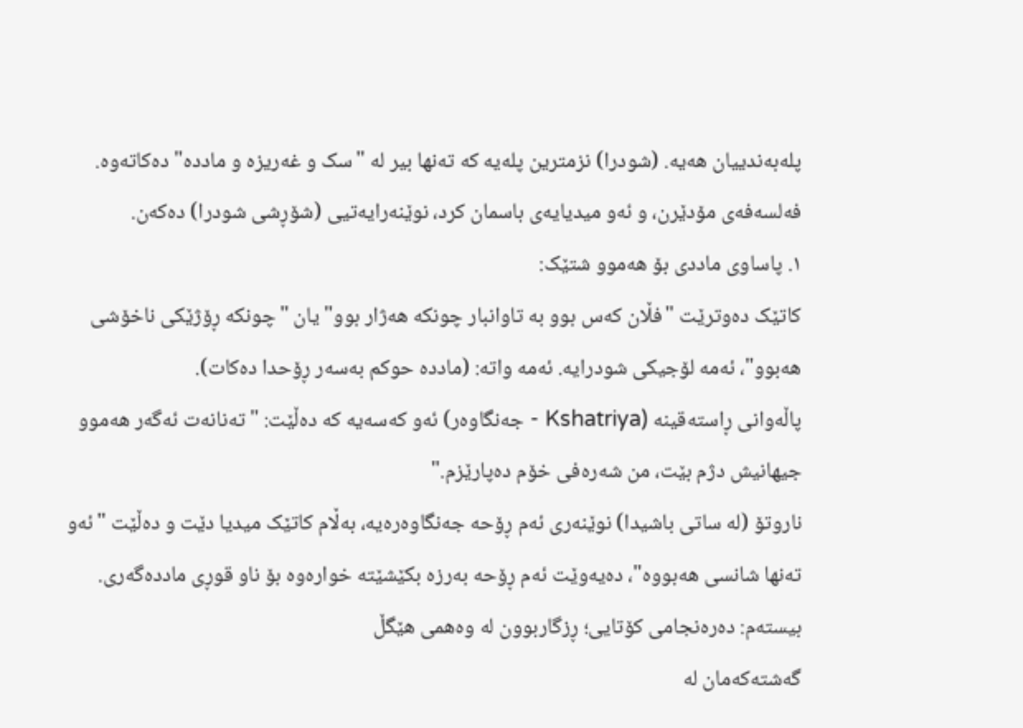پلەبەندییان هەیە. (شودرا) نزمترین پلەیە کە تەنها بیر لە "سک و غەریزە و ماددە" دەکاتەوە.
فەلسەفەی مۆدێرن، و ئەو میدیایەی باسمان کرد، نوێنەرایەتیی (شۆڕشی شودرا) دەکەن.
١. پاساوی ماددی بۆ هەموو شتێک:
کاتێک دەوترێت "فڵان کەس بوو بە تاوانبار چونکە هەژار بوو" یان "چونکە ڕۆژێکی ناخۆشی هەبوو"، ئەمە لۆجیکی شودرایە. ئەمە واتە: (ماددە حوکم بەسەر ڕۆحدا دەکات).
پاڵەوانی ڕاستەقینە (Kshatriya - جەنگاوەر) ئەو کەسەیە کە دەڵێت: "تەنانەت ئەگەر هەموو جیهانیش دژم بێت، من شەرەفی خۆم دەپارێزم."
ناروتۆ (لە ساتی باشیدا) نوێنەری ئەم ڕۆحە جەنگاوەرەیە، بەڵام کاتێک میدیا دێت و دەڵێت "ئەو تەنها شانسی هەبووە"، دەیەوێت ئەم ڕۆحە بەرزە بکێشێتە خوارەوە بۆ ناو قوڕی ماددەگەری.
بیستەم: دەرەنجامی کۆتایی؛ ڕزگاربوون لە وەهمی هێگڵ
گەشتەکەمان لە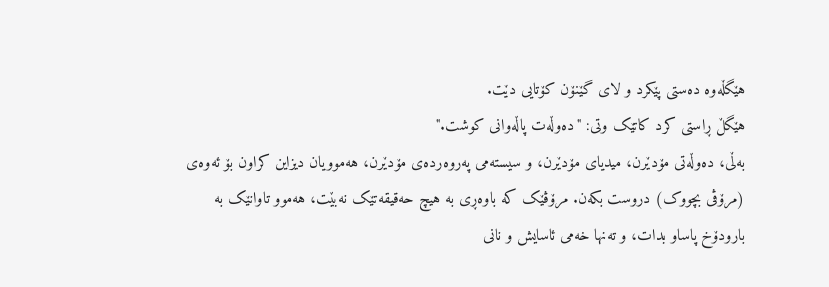هێگڵەوە دەستی پێکرد و لای گێنۆن کۆتایی دێت.
هێگڵ ڕاستی کرد کاتێک وتی: "دەوڵەت پاڵەوانی کوشت."
بەڵی، دەوڵەتی مۆدێرن، میدیای مۆدێرن، و سیستەمی پەروەردەی مۆدێرن، هەموویان دیزاین کراون بۆ ئەوەی (مرۆڤی بچووک) دروست بکەن. مرۆڤێک کە باوەڕی بە هیچ حەقیقەتێک نەبێت، هەموو تاوانێک بە بارودۆخ پاساو بدات، و تەنها خەمی ئاسایش و نانی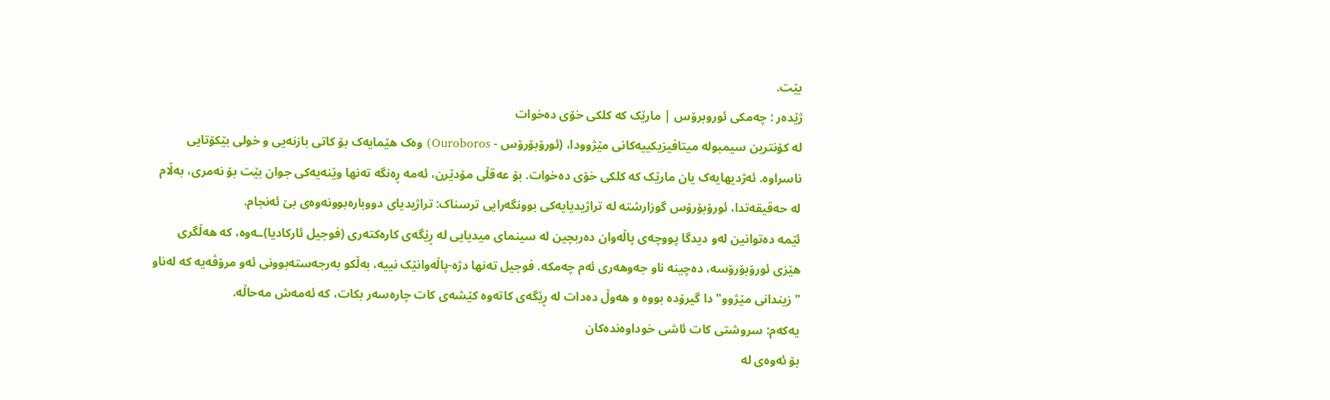بێت.
ژێدەر : چەمکی ئوروبرۆس | مارێک کە کلکی خۆی دەخوات
لە کۆنترین سیمبولە میتافیزیکییەکانی مێژوودا، (ئورۆبۆرۆس - Ouroboros) وەک هێمایەک بۆ کاتی بازنەیی و خولی بێکۆتایی ناسراوە. ئەژدیهایەک یان مارێک کە کلکی خۆی دەخوات. بۆ عەقڵی مۆدێرن، ئەمە ڕەنگە تەنها وێنەیەکی جوان بێت بۆ نەمری، بەڵام لە حەقیقەتدا، ئورۆبۆرۆس گوزارشتە لە تراژیدیایەکی بوونگەرایی ترسناک: تراژیدیای دووبارەبوونەوەی بێ ئەنجام.
ئێمە دەتوانین لەو دیدگا پووچەی پاڵەوان دەربچین لە سینمای میدیایی لە ڕێگەی کارەکتەری (فوجیل ئارکادیا)ـەوە، کە هەڵگری هێزی ئورۆبۆرۆسە، دەچینە ناو جەوهەری ئەم چەمکە. فوجیل تەنها دژە-پاڵەوانێک نییە، بەڵکو بەرجەستەبوونی ئەو مرۆڤەیە کە لەناو "زیندانی مێژوو"دا گیرۆدە بووە و هەوڵ دەدات لە ڕێگەی کاتەوە کێشەی کات چارەسەر بکات، کە ئەمەش مەحاڵە.
یەکەم: سروشتی کات ئاشی خوداوەندەکان
بۆ ئەوەی لە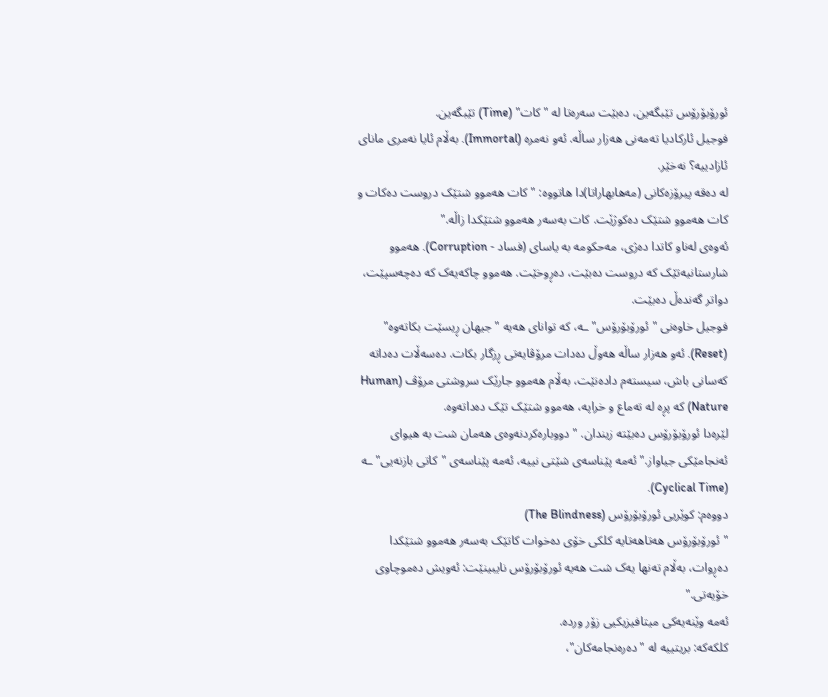ئورۆبۆرۆس تێبگەین، دەبێت سەرەتا لە "کات" (Time) تێبگەین.
فوجیل ئارکادیا تەمەنی هەزار ساڵە. ئەو نەمرە (Immortal). بەڵام ئایا نەمری مانای ئازادییە؟ نەخێر.
لە دەقە پیرۆزەکانی (مەهابهاراتا)دا هاتووە: "کات هەموو شتێک دروست دەکات و کات هەموو شتێک دەکوژێت. کات بەسەر هەموو شتێکدا زاڵە."
ئەوەی لەناو کاتدا دەژی، مەحکومە بە یاسای (فساد - Corruption). هەموو شارستانیەتێک کە دروست دەبێت، دەڕوخێت. هەموو چاکەیەک کە دەچەسپێت، دواتر گەندەڵ دەبێت.
فوجیل خاوەنی "ئورۆبۆرۆس"ـە، کە توانای هەیە "جیهان ڕیسێت بکاتەوە" (Reset). ئەو هەزار ساڵە هەوڵ دەدات مرۆڤایەتی ڕزگار بکات. دەسەڵات دەداتە کەسانی باش، سیستەم دادەنێت، بەڵام هەموو جارێک سروشتی مرۆڤ (Human Nature) کە پڕە لە تەماع و خراپە، هەموو شتێک تێک دەداتەوە.
لێرەدا ئورۆبۆرۆس دەبێتە زیندان. "دووبارەکردنەوەی هەمان شت بە هیوای ئەنجامێکی جیاواز." ئەمە پێناسەی شێتی نییە، ئەمە پێناسەی "کاتی بازنەیی"ـە (Cyclical Time).
دووەم: کوێریی ئورۆبۆرۆس (The Blindness)
"ئورۆبۆرۆس هەتاهەتایە کلکی خۆی دەخوات کاتێک بەسەر هەموو شتێکدا دەڕوات، بەڵام تەنها یەک شت هەیە ئورۆبۆرۆس نایبینێت: ئەویش دەموچاوی خۆیەتی."
ئەمە وێنەیەکی میتافیزیکیی زۆر وردە.
کلکەکە: بریتییە لە "دەرەنجامەکان"،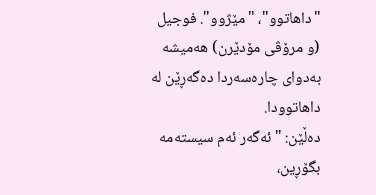"داهاتوو"، "مێژوو". فوجیل (و مرۆڤی مۆدێرن) هەمیشە بەدوای چارەسەردا دەگەڕێن لە داهاتوودا.
دەڵێن: "ئەگەر ئەم سیستەمە بگۆڕین،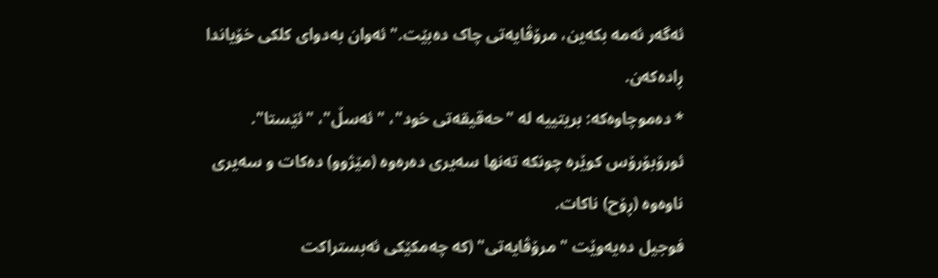ئەگەر ئەمە بکەین، مرۆڤایەتی چاک دەبێت." ئەوان بەدوای کلکی خۆیاندا ڕادەکەن.
* دەموچاوەکە: بریتییە لە "حەقیقەتی خود"، "ئەسڵ"، "ئێستا". ئورۆبۆرۆس کوێرە چونکە تەنها سەیری دەرەوە (مێژوو) دەکات و سەیری ناوەوە (ڕۆح) ناکات.
فوجیل دەیەوێت "مرۆڤایەتی" (کە چەمکێکی ئەبستراکت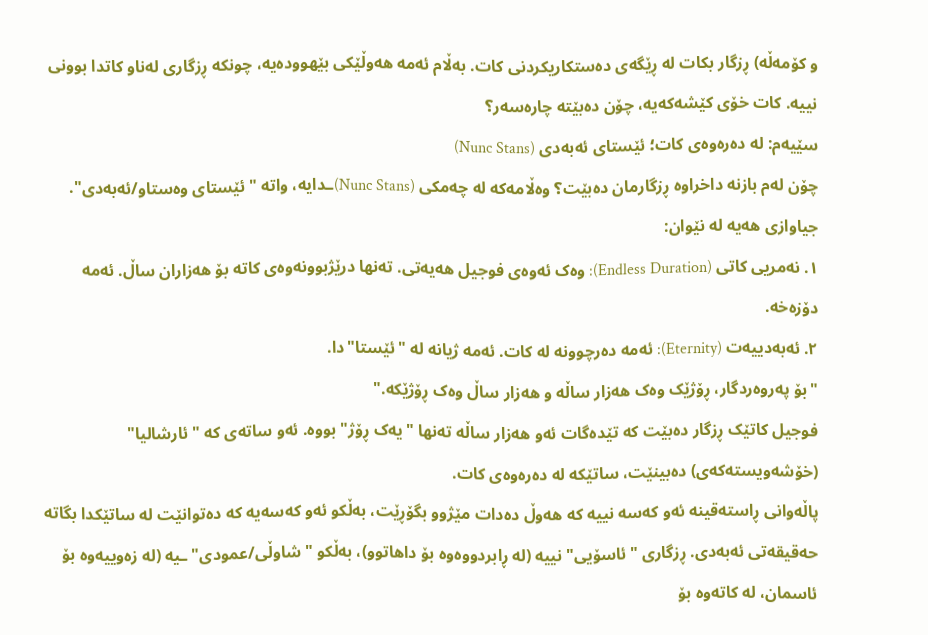و کۆمەڵە) ڕزگار بکات لە ڕێگەی دەستکاریکردنی کات. بەڵام ئەمە هەوڵێکی بێهوودەیە، چونکە ڕزگاری لەناو کاتدا بوونی نییە. کات خۆی کێشەکەیە، چۆن دەبێتە چارەسەر؟
سێیەم: لە دەرەوەی کات؛ ئێستای ئەبەدی (Nunc Stans)
چۆن لەم بازنە داخراوە ڕزگارمان دەبێت؟ وەڵامەکە لە چەمکی (Nunc Stans)ـدایە، واتە "ئێستای وەستاو/ئەبەدی".
جیاوازی هەیە لە نێوان:
١. نەمریی کاتی (Endless Duration): وەک ئەوەی فوجیل هەیەتی. تەنها درێژبوونەوەی کاتە بۆ هەزاران ساڵ. ئەمە دۆزەخە.
٢. ئەبەدییەت (Eternity): ئەمە دەرچوونە لە کات. ئەمە ژیانە لە "ئێستا"دا.
"بۆ پەروەردگار، ڕۆژێک وەک هەزار ساڵە و هەزار ساڵ وەک ڕۆژێکە."
فوجیل کاتێک ڕزگار دەبێت کە تێدەگات ئەو هەزار ساڵە تەنها "یەک ڕۆژ" بووە. ئەو ساتەی کە "ئارشالیا" (خۆشەویستەکەی) دەبینێت، ساتێکە لە دەرەوەی کات.
پاڵەوانی ڕاستەقینە ئەو کەسە نییە کە هەوڵ دەدات مێژوو بگۆڕێت، بەڵکو ئەو کەسەیە کە دەتوانێت لە ساتێکدا بگاتە حەقیقەتی ئەبەدی. ڕزگاری "ئاسۆیی" نییە (لە ڕابردووەوە بۆ داهاتوو)، بەڵکو "شاوڵی/عمودی"ـیە (لە زەوییەوە بۆ ئاسمان، لە کاتەوە بۆ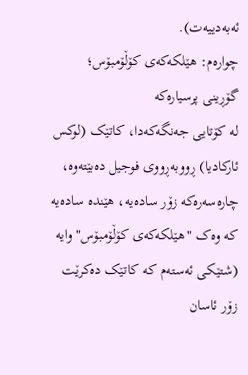ئەبەدییەت).
چوارەم: هێلکەکەی کۆڵۆمبۆس؛ گۆڕینی پرسیارەکە
لە کۆتایی جەنگەکەدا، کاتێک (لوکس ئارکادیا) ڕووبەڕووی فوجیل دەبێتەوە، چارەسەرەکە زۆر سادەیە، هێندە سادەیە کە وەک "هێلکەکەی کۆڵۆمبۆس" وایە (شتێکی ئەستەم کە کاتێک دەکرێت زۆر ئاسان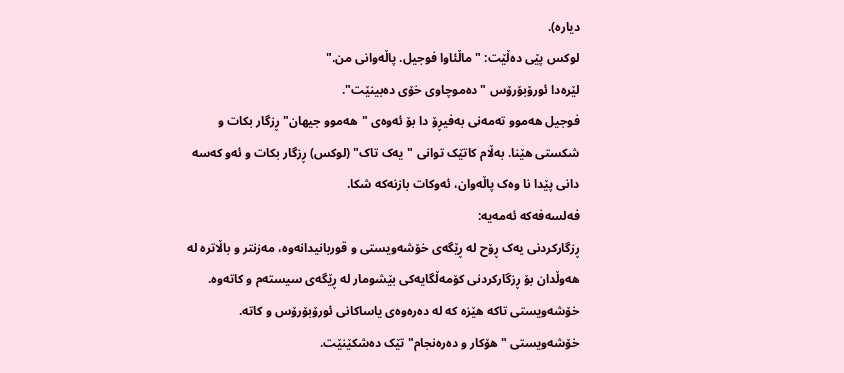دیارە).
لوکس پێی دەڵێت: "ماڵئاوا فوجیل. پاڵەوانی من."
لێرەدا ئورۆبۆرۆس "دەموچاوی خۆی دەبینێت".
فوجیل هەموو تەمەنی بەفیڕۆ دا بۆ ئەوەی "هەموو جیهان" ڕزگار بکات و شکستی هێنا. بەڵام کاتێک توانی "یەک تاک" (لوکس) ڕزگار بکات و ئەو کەسە دانی پێدا نا وەک پاڵەوان، ئەوکات بازنەکە شکا.
فەلسەفەکە ئەمەیە:
ڕزگارکردنی یەک ڕۆح لە ڕێگەی خۆشەویستی و قوربانیدانەوە، مەزنتر و باڵاترە لە هەوڵدان بۆ ڕزگارکردنی کۆمەڵگایەکی بێشومار لە ڕێگەی سیستەم و کاتەوە.
خۆشەویستی تاکە هێزە کە لە دەرەوەی یاساکانی ئورۆبۆرۆس و کاتە. خۆشەویستی "هۆکار و دەرەنجام" تێک دەشکێنێت.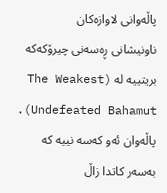پاڵەوانی لاوازەکان
ناونیشانی ڕەسەنی چیرۆکەکە بریتییە لە (The Weakest Undefeated Bahamut).
پاڵەوان ئەو کەسە نییە کە بەسەر کاتدا زاڵ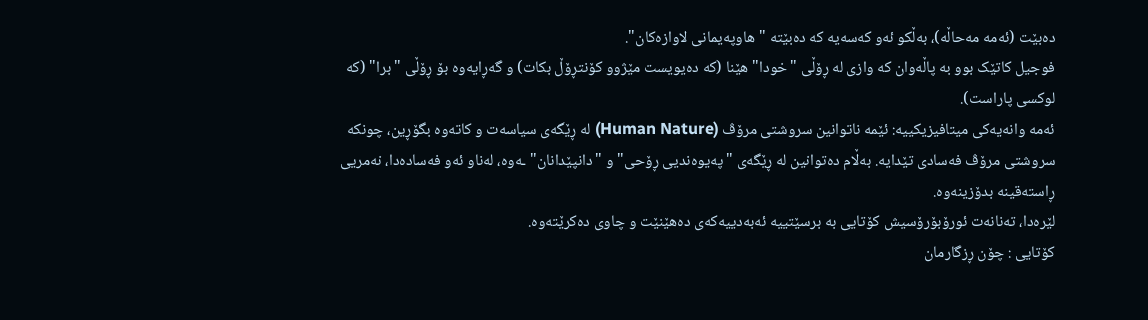دەبێت (ئەمە مەحاڵە)، بەڵکو ئەو کەسەیە کە دەبێتە "هاوپەیمانی لاوازەکان".
فوجیل کاتێک بوو بە پاڵەوان کە وازی لە ڕۆڵی "خودا" هێنا (کە دەیویست مێژوو کۆنتڕۆڵ بکات) و گەڕایەوە بۆ ڕۆڵی "برا" (کە لوکسی پاراست).
ئەمە وانەیەکی میتافیزیکییە: ئێمە ناتوانین سروشتی مرۆڤ (Human Nature) لە ڕێگەی سیاسەت و کاتەوە بگۆڕین، چونکە سروشتی مرۆڤ فەسادی تێدایە. بەڵام دەتوانین لە ڕێگەی "پەیوەندیی ڕۆحی" و "دانپێدانان"ـەوە، لەناو ئەو فەسادەدا، نەمریی ڕاستەقینە بدۆزینەوە.
لێرەدا، تەنانەت ئورۆبۆرۆسیش کۆتایی بە برسێتییە ئەبەدییەکەی دەهێنێت و چاوی دەکرێتەوە.
کۆتایی : چۆن ڕزگارمان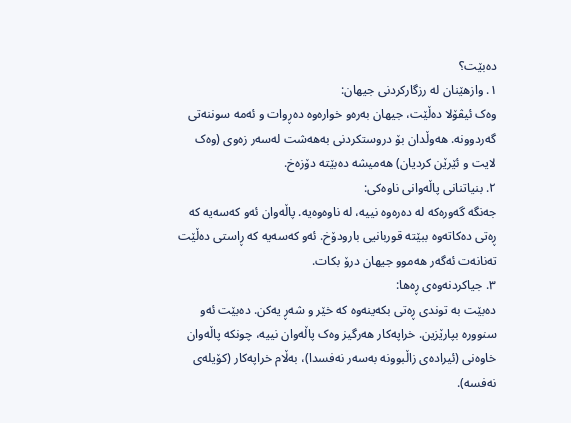دەبێت؟
١. وازهێنان لە رزگارکردنی جیهان:
وەک ئیڤۆلا دەڵێت، جیهان بەرەو خوارەوە دەڕوات و ئەمە سوننەتی گەردوونە. هەوڵدان بۆ دروستکردنی بەهەشت لەسەر زەوی (وەک لایت و ئێرێن کردیان) هەمیشە دەبێتە دۆزەخ.
٢. بنیاتنانی پاڵەوانی ناوەکی:
جەنگە گەورەکە لە دەرەوە نییە، لە ناوەوەیە. پاڵەوان ئەو کەسەیە کە ڕەتی دەکاتەوە ببێتە قوربانیی بارودۆخ. ئەو کەسەیە کە ڕاستی دەڵێت تەنانەت ئەگەر هەموو جیهان درۆ بکات.
٣. جیاکردنەوەی ڕەها:
دەبێت بە توندی ڕەتی بکەینەوە کە خێر و شەڕ یەکن. دەبێت ئەو سنوورە بپارێزین. خراپەکار هەرگیز وەک پاڵەوان نییە، چونکە پاڵەوان خاوەنی (ئیرادەی زاڵبوونە بەسەر نەفسدا)، بەڵام خراپەکار (کۆیلەی نەفسە).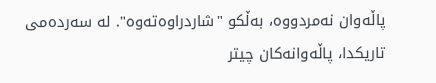پاڵەوان نەمردووە، بەڵکو "شاردراوەتەوە". لە سەردەمی تاریکدا، پاڵەوانەکان چیتر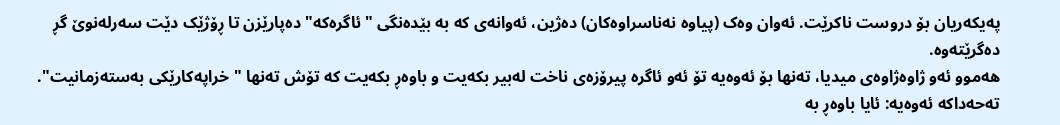پەیکەریان بۆ دروست ناکرێت. ئەوان وەک (پیاوە نەناسراوەکان) دەژین، ئەوانەی کە بە بێدەنگی "ئاگرەکە" دەپارێزن تا ڕۆژێک دێت سەرلەنوێ گڕ دەگرێتەوە.
هەموو ئەو ژاوەژاوەی میدیا، تەنها بۆ ئەوەیە تۆ ئەو ئاگرە پیرۆزەی ناخت لەبیر بکەیت و باوەڕ بکەیت کە تۆش تەنها "خراپەکارێکی بەستەزمانیت".
تەحەداکە ئەوەیە: ئایا باوەڕ بە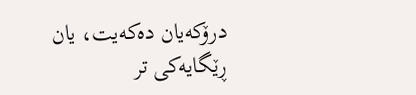درۆکەیان دەکەیت، یان ڕێگایەکی تر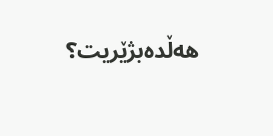هەڵدەبژێریت؟